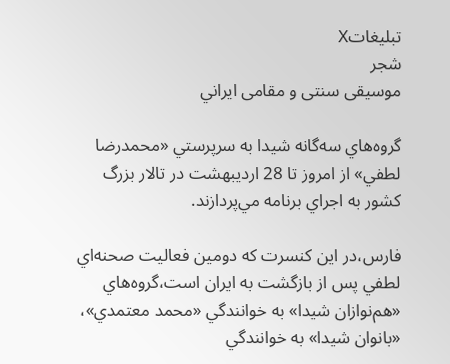تبليغاتX
شجر
موسیقی سنتی و مقامی ايراني

گروه‌هاي سه‌گانه شيدا به سرپرستي «محمدرضا لطفي» از امروز تا 28 ارديبهشت در تالار بزرگ كشور به اجراي برنامه مي‌پردازند.

فارس،در اين كنسرت كه دومين فعاليت صحنه‌اي لطفي پس از بازگشت به ايران است،گروه‌هاي «هم‌نوازان شيدا» به خوانندگي «محمد معتمدي»، «بانوان شيدا» به خوانندگي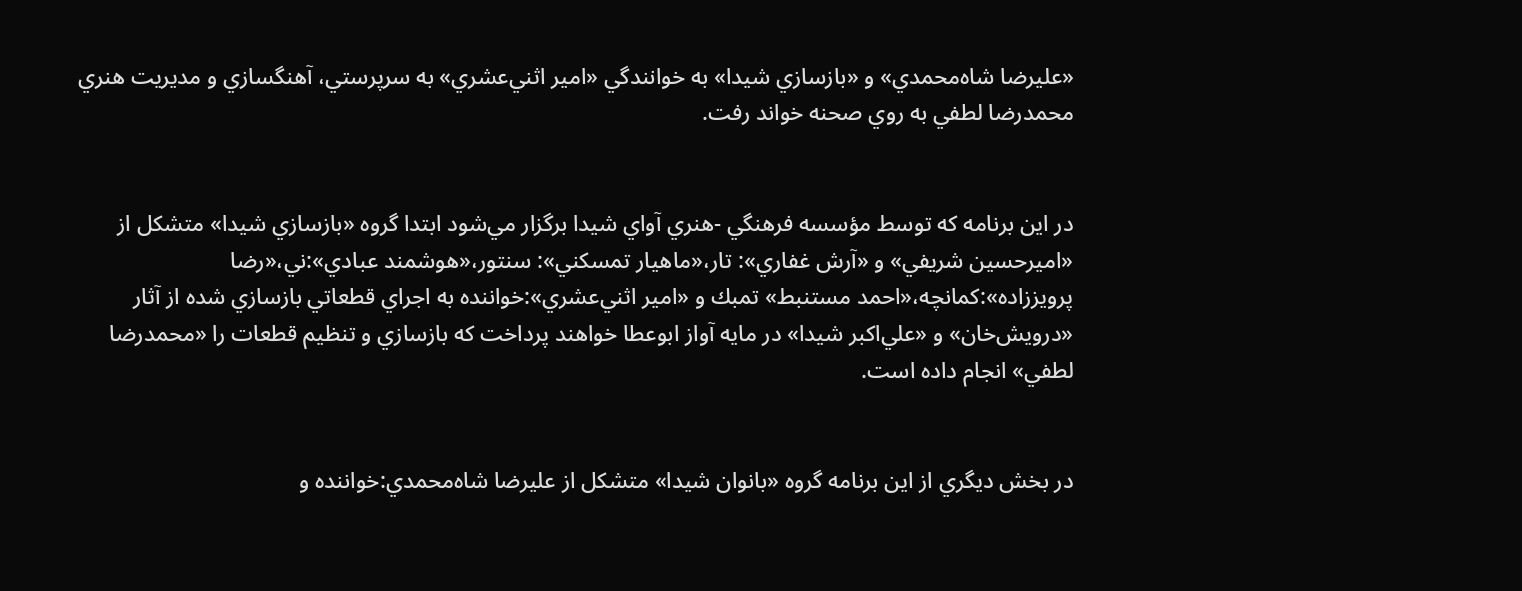«عليرضا شاه‌محمدي» و «بازسازي شيدا» به خوانندگي «امير اثني‌عشري» به سرپرستي، آهنگسازي و مديريت هنري محمدرضا لطفي به روي صحنه خواند رفت.


در اين برنامه كه توسط مؤسسه فرهنگي -هنري آواي شيدا برگزار مي‌شود ابتدا گروه «بازسازي شيدا» متشكل از «اميرحسين شريفي» و «آرش غفاري»: تار،«ماهيار تمسكني»: سنتور،«هوشمند عبادي»:ني،«رضا پرويززاده»:كمانچه،«احمد مستنبط» تمبك‌ و «امير اثني‌عشري»:خواننده به اجراي قطعاتي بازسازي شده از آثار «درويش‌خان» و «علي‌اكبر شيدا» در مايه آواز ابوعطا خواهند پرداخت كه بازسازي و تنظيم قطعات را «محمدرضا لطفي» انجام داده است.


در بخش ديگري از اين برنامه گروه «بانوان شيدا» متشكل از عليرضا شاه‌محمدي:خواننده و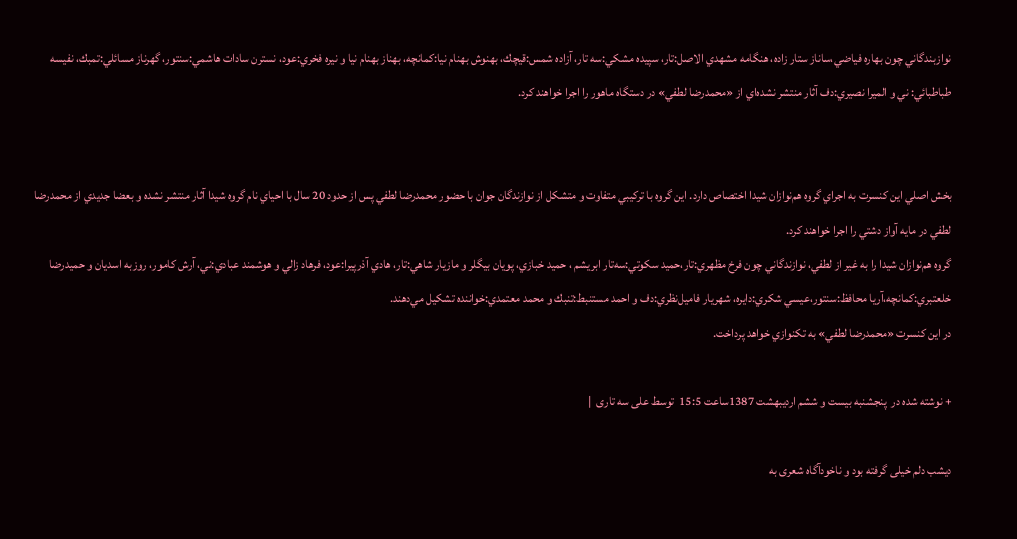نوازبندگاني چون بهاره فياضي،ساناز ستار زاده، هنگامه مشهدي الاصل:تار، سپيده مشكي:سه تار، آزاده شمس:قيچك، بهنوش بهنام نيا:كمانچه، بهناز بهنام نيا و نيره فخري:عود، نسترن سادات هاشمي:سنتور، گهرناز مسائلي:تمبك، نفيسه طباطبائي: ني و الميرا نصيري:دف آثار منتشر نشده‌اي از «محمدرضا لطفي» در دستگاه ماهور را اجرا خواهند كرد.


بخش اصلي اين كنسرت به اجراي گروه هم‌نوازان شيدا اختصاص دارد. اين گروه با تركيبي متفاوت و متشكل از نوازندگان جوان با حضور محمدرضا لطفي پس از حدود 20 سال با احياي نام گروه شيدا آثار منتشر نشده و بعضا جديدي از محمدرضا لطفي در مايه آواز دشتي را اجرا خواهند كرد.
گروه هم‌نوازان شيدا را به غير از لطفي، نوازندگاني چون فرخ مظهري:تار،حميد سكوتي:سه‌تار ابريشم ، حميد خبازي، پويان بيگلر و مازيار شاهي:تار، هادي آذرپيرا:عود، فرهاد زالي و هوشمند عبادي:ني‌، آرش كامور، روزبه اسديان و حميدرضا خلعتبري:كمانچه،آريا محافظ:سنتور،عيسي شكري:دايره،‌ شهريار فاميل‌نظري:دف و احمد مستنبط:تنبك و محمد معتمدي:خواننده تشكيل مي‌دهند.
در اين كنسرت «محمدرضا لطفي» به تكنوازي خواهد پرداخت.

+ نوشته شده در  پنجشنبه بیست و ششم اردیبهشت 1387ساعت 15:5  توسط علی سه تاری  |

دیشب دلم خیلی گرفته بود و ناخودآگاه شعری به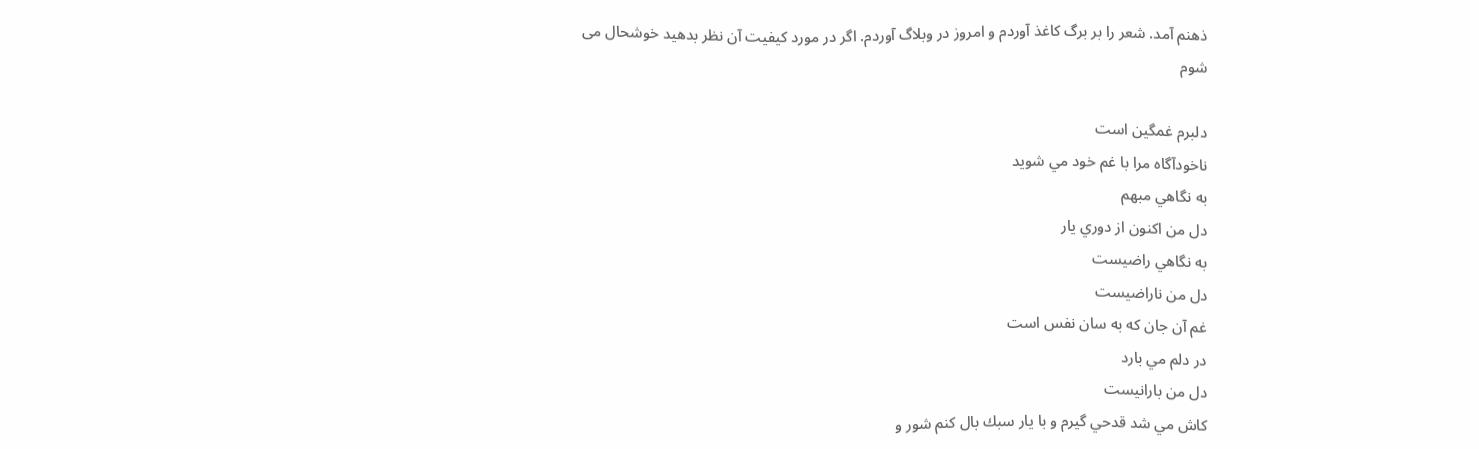ذهنم آمد. شعر را بر برگ کاغذ آوردم و امروز در وبلاگ آوردم. اگر در مورد کیفیت آن نظر بدهید خوشحال می شوم

دلبرم غمگين است
ناخودآگاه مرا با غم خود مي شويد
به نگاهي مبهم
دل من اكنون از دوري يار
به نگاهي راضيست
دل من ناراضيست
غم آن جان كه به سان نفس است
در دلم مي بارد
دل من بارانيست
كاش مي شد قدحي گيرم و با يار سبك بال كنم شور و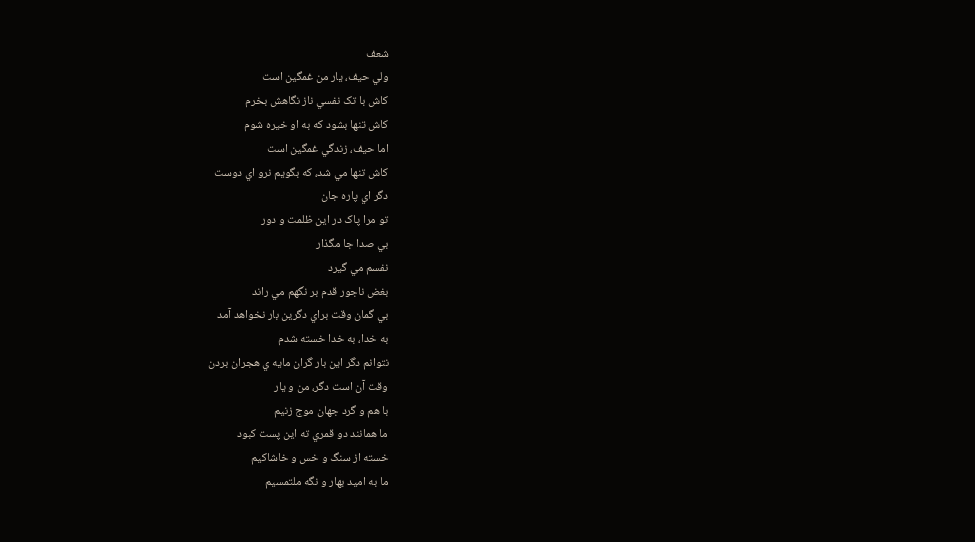شعف
ولي حيف، يار من غمگين است
كاش با تک نفسي ناز نگاهش بخرم
كاش تنها بشود كه به او خيره شوم
اما حيف، زندگي غمگين است
كاش تنها مي شد، كه بگويم نرو اي دوست
دگر اي پاره جان
تو مرا پاک در اين ظلمت و دور
بي صدا جا مگذار
نفسم مي گيرد
بغض ناجور قدم بر نگهم مي راند
بي گمان وقت براي دگرين بار نخواهد آمد
به خدا، به خدا خسته شدم
نتوانم دگر اين بار گران مايه ي هجران بردن
وقت آن است دگر، من و يار
با هم و گرد جهان موج زنيم
ما همانند دو قمري ته اين پست كبود
خسته از سنگ و خس و خاشاكيم
ما به اميد بهار و نگه ملتمسيم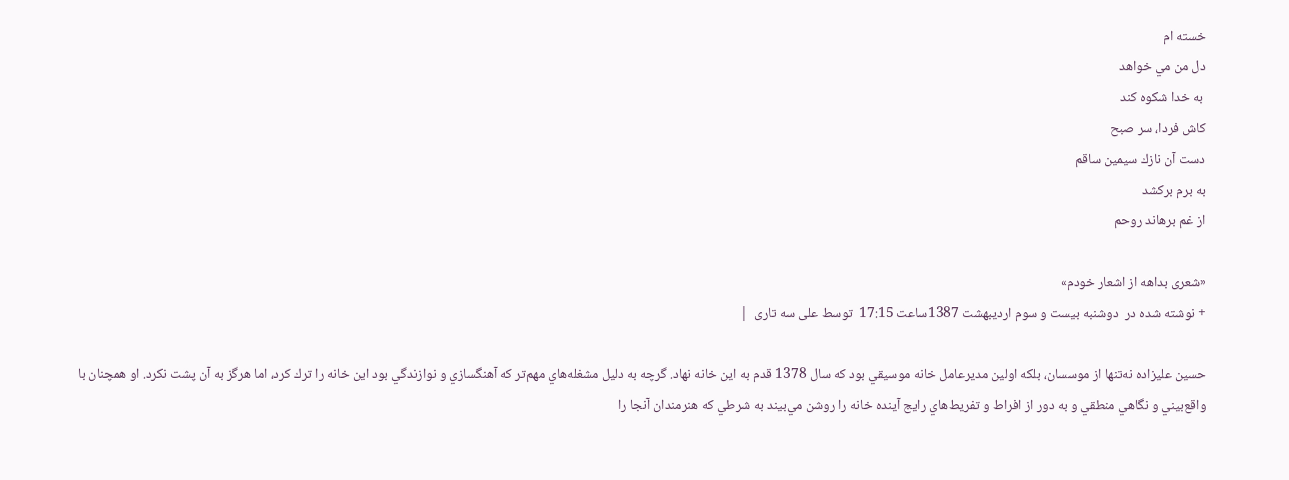خسته ام
دل من مي خواهد
 به خدا شكوه كند
كاش فردا، سر صبح
دست آن نازك سيمين ساقم
به برم بركشد
از غم برهاند روحم

«شعری بداهه از اشعار خودم»
+ نوشته شده در  دوشنبه بیست و سوم اردیبهشت 1387ساعت 17:15  توسط علی سه تاری  |

حسين عليزاده نه‌تنها از موسسان، بلكه اولين مديرعامل خانه موسيقي بود كه سال 1378 قدم به اين خانه نهاد. گرچه به دليل مشغله‌هاي مهم‌تر كه آهنگسازي و نوازندگي بود اين خانه را ترك كرد، اما هرگز به آن پشت نكرد. او همچنان با واقع‌بيني و نگاهي منطقي و به دور از افراط و تفريط‌هاي رايج آينده خانه را روشن مي‌بيند به شرطي كه هنرمندان آنجا را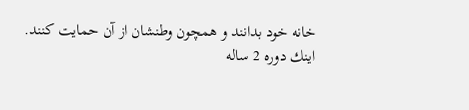خانه خود بدانند و همچون وطنشان از آن حمايت كنند.
اينك دوره 2 ساله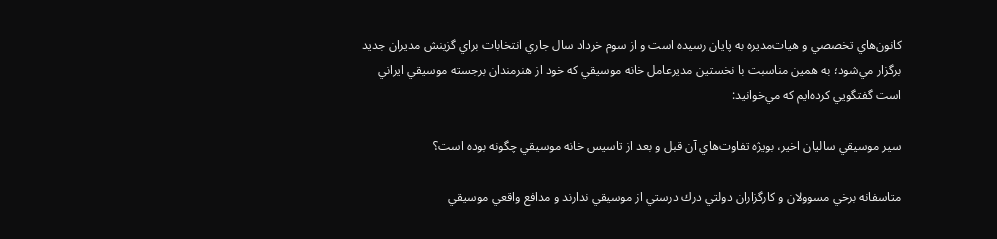كانون‌هاي تخصصي و هيات‌مديره به پايان رسيده است و از سوم خرداد سال جاري انتخابات براي گزينش مديران جديد برگزار مي‌شود؛ به همين مناسبت با نخستين مديرعامل خانه موسيقي كه خود از هنرمندان برجسته موسيقي ايراني است گفتگويي كرده‌ايم كه مي‌خوانيد:

سير موسيقي ساليان اخير، بويژه تفاوت‌هاي آن قبل و بعد از تاسيس خانه موسيقي چگونه بوده است؟

متاسفانه برخي مسوولان و كارگزاران دولتي درك درستي از موسيقي ندارند و مدافع واقعي موسيقي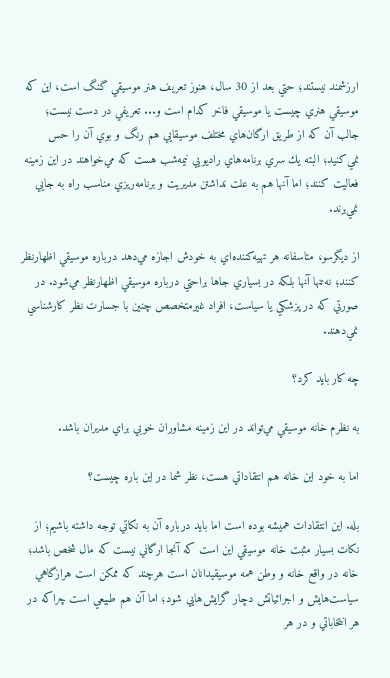ارزشمند نيستند؛ حتي بعد از 30 سال، هنوز تعريف هنر موسيقي گنگ است، اين كه موسيقي هنري چيست يا موسيقي فاخر كدام است و... تعريفي در دست نيست؛ جالب آن كه از طريق ارگان‌هاي مختلف موسيقايي هم رنگ و بوي آن را حس نمي‌كنيد؛ البته يك سري برنامه‌هاي راديويي نيمه‌شب هست كه مي‌خواهند در اين زمينه فعاليت كنند؛ اما آنها هم به علت نداشتن مديريت و برنامه‌ريزي مناسب راه به جايي نمي‌برند.

از ديگرسو، متاسفانه هر تهيه‌كننده‌اي به خودش اجازه مي‌دهد درباره موسيقي اظهارنظر كنند؛ نه‌تنها آنها بلكه در بسياري جاها براحتي درباره موسيقي اظهارنظر مي‌شود. در صورتي كه در پزشكي يا سياست، افراد غيرمتخصص چنين با جسارت نظر كارشناسي نمي‌دهند.

چه كار بايد كرد؟

به نظرم خانه موسيقي مي‌تواند در اين زمينه مشاوران خوبي براي مديران باشد.

اما به خود اين خانه هم انتقاداتي هست، نظر شما در اين باره چيست؟

بله. اين انتقادات هميشه بوده است اما بايد درباره آن به نكاتي توجه داشته باشيم؛ از نكات بسيار مثبت خانه موسيقي اين است كه آنجا ارگاني نيست كه مال شخص باشد؛ خانه در واقع خانه و وطن همه موسيقيدانان است هرچند كه ممكن است هرازگاهي سياست‌هايش و اجرائياتش دچار گرايش‌هايي شود؛ اما آن هم طبيعي است چراكه در هر انتخاباتي و در هر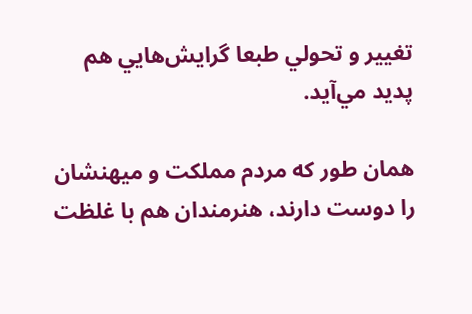تغيير و تحولي طبعا گرايش‌هايي هم پديد مي‌آيد.

همان طور كه مردم مملكت و ميهنشان را دوست دارند، هنرمندان هم با غلظت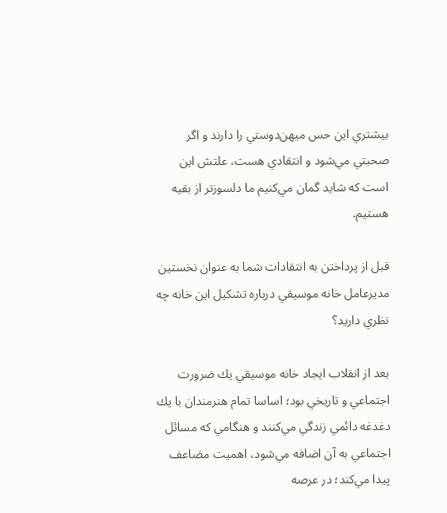بيشتري اين حس ميهن‌دوستي را دارند و اگر صحبتي مي‌شود و انتقادي هست، علتش اين است كه شايد گمان مي‌كنيم ما دلسوزتر از بقيه هستيم.

قبل از پرداختن به انتقادات شما به عنوان نخستين مديرعامل خانه موسيقي درباره تشكيل اين خانه چه نظري داريد؟

بعد از انقلاب ايجاد خانه موسيقي يك ضرورت اجتماعي و تاريخي بود؛ اساسا تمام هنرمندان با يك دغدغه دائمي زندگي مي‌كنند و هنگامي كه مسائل اجتماعي به آن اضافه مي‌شود، اهميت مضاعف پيدا مي‌كند؛ در عرصه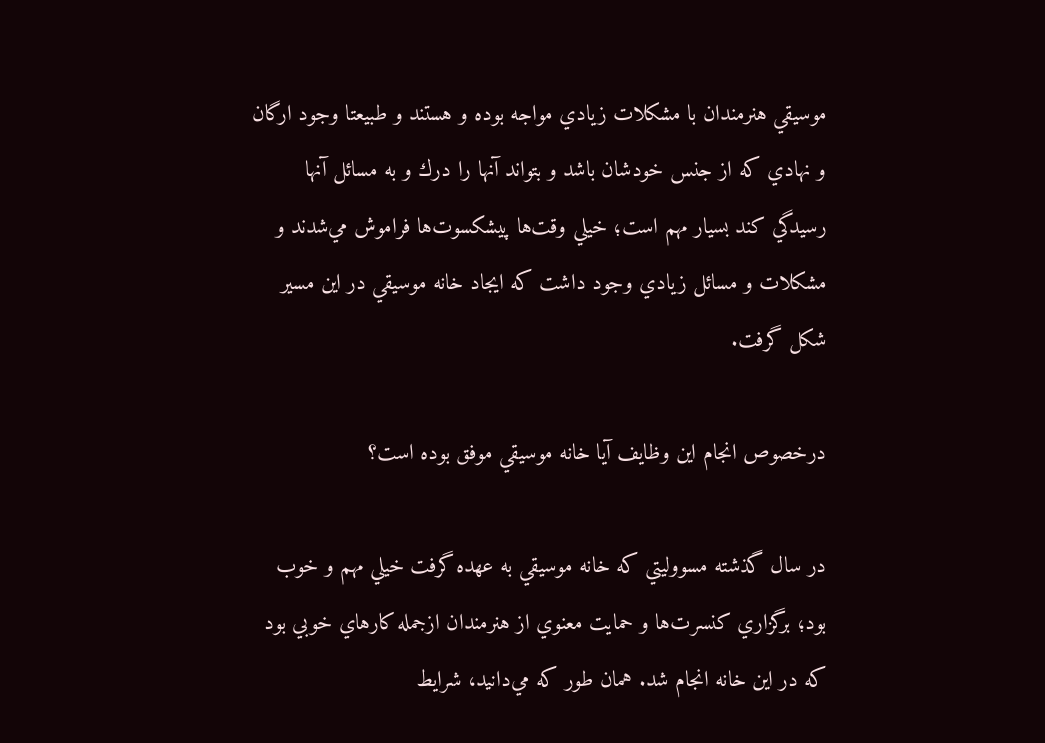موسيقي هنرمندان با مشكلات زيادي مواجه بوده و هستند و طبيعتا وجود ارگان و نهادي كه از جنس خودشان باشد و بتواند آنها را درك و به مسائل آنها رسيدگي كند بسيار مهم است؛ خيلي وقت‌ها پيشكسوت‌ها فراموش مي‌شدند و مشكلات و مسائل زيادي وجود داشت كه ايجاد خانه موسيقي در اين مسير شكل گرفت.

درخصوص انجام اين وظايف آيا خانه موسيقي موفق بوده است؟

در سال گذشته مسووليتي كه خانه موسيقي به عهده گرفت خيلي مهم و خوب بود؛ برگزاري كنسرت‌ها و حمايت معنوي از هنرمندان ازجمله كارهاي خوبي بود كه در اين خانه انجام شد. همان طور كه مي‌دانيد، شرايط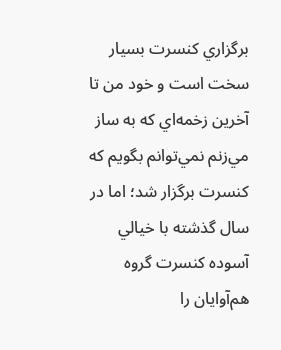برگزاري كنسرت بسيار سخت است و خود من تا آخرين زخمه‌اي كه به ساز مي‌زنم نمي‌توانم بگويم كه كنسرت برگزار شد؛ اما در سال گذشته با خيالي آسوده كنسرت گروه هم‌آوايان را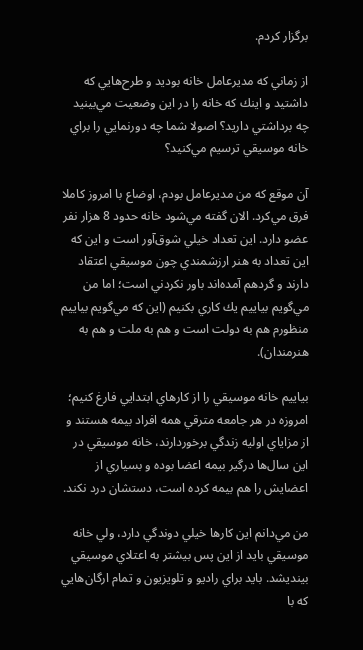برگزار كردم.

از زماني كه مديرعامل خانه بوديد و طرح‌هايي كه داشتيد و اينك كه خانه را در اين وضعيت مي‌بينيد چه برداشتي داريد؟ اصولا شما چه دورنمايي را براي خانه موسيقي ترسيم مي‌كنيد؟

آن موقع كه من مديرعامل بودم، اوضاع با امروز كاملا فرق مي‌كرد. الان گفته مي‌شود خانه حدود 8 هزار نفر عضو دارد. اين تعداد خيلي شوق‌آور است و اين كه اين تعداد به هنر ارزشمندي چون موسيقي اعتقاد دارند و گردهم آمده‌اند باور نكردني است؛ اما من مي‌گويم بياييم يك كاري بكنيم (اين كه مي‌گويم بياييم منظورم هم به دولت است و هم به ملت و هم به هنرمندان).

بياييم خانه موسيقي را از كارهاي ابتدايي فارغ كنيم؛ امروزه در هر جامعه مترقي همه افراد بيمه هستند و از مزاياي اوليه زندگي برخوردارند، خانه موسيقي در اين سال‌ها درگير بيمه اعضا بوده و بسياري از اعضايش را هم بيمه كرده است، دستشان درد نكند.

من مي‌دانم اين كارها خيلي دوندگي دارد، ولي خانه موسيقي بايد از اين پس بيشتر به اعتلاي موسيقي بينديشد. بايد براي راديو و تلويزيون و تمام ارگان‌هايي كه با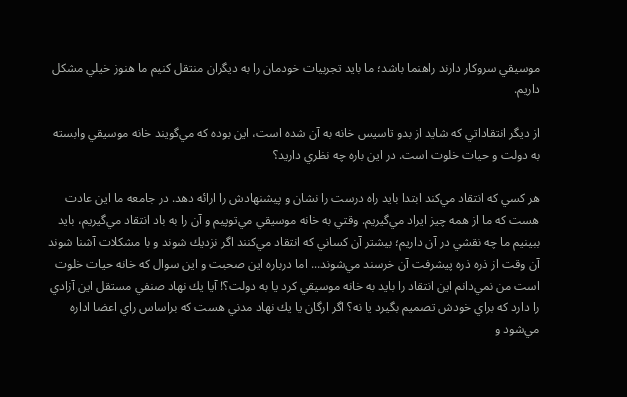موسيقي سروكار دارند راهنما باشد؛ ما بايد تجربيات خودمان را به ديگران منتقل كنيم ما هنوز خيلي مشكل داريم.

از ديگر انتقاداتي كه شايد از بدو تاسيس خانه به آن شده است، اين بوده كه مي‌گويند خانه موسيقي وابسته به دولت و حيات خلوت است. در اين باره چه نظري داريد؟

هر كسي كه انتقاد مي‌كند ابتدا بايد راه درست را نشان و پيشنهادش را ارائه دهد. در جامعه ما اين عادت هست كه ما از همه چيز ايراد مي‌گيريم. وقتي به خانه موسيقي مي‌توپيم و آن را به باد انتقاد مي‌گيريم، بايد ببينيم ما چه نقشي در آن داريم؛ بيشتر آن كساني كه انتقاد مي‌كنند اگر نزديك شوند و با مشكلات آشنا شوند آن وقت از ذره ذره پيشرفت آن خرسند مي‌شوند... اما درباره اين صحبت و اين سوال كه خانه حيات خلوت است من نمي‌دانم اين انتقاد را بايد به خانه موسيقي كرد يا به دولت؟! آيا يك نهاد صنفي مستقل اين آزادي را دارد كه براي خودش تصميم بگيرد يا نه؟ اگر ارگان يا يك نهاد مدني هست كه براساس راي اعضا اداره مي‌شود و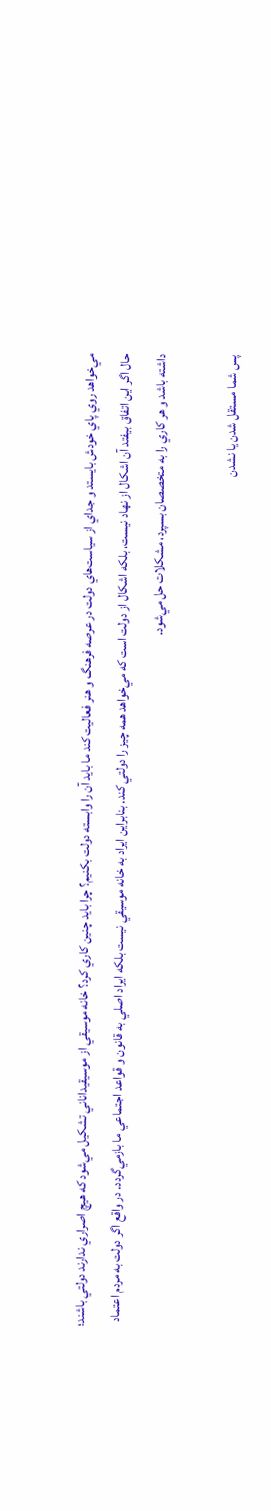مي‌خواهد روي پاي خودش بايستد و جداي از سياست‌هاي دولت در عرصه فرهنگ و هنر فعاليت كند ما بايد آن را وابسته دولت بكنيم؟ چرا بايد چنين كاري كرد؟ خانه موسيقي از موسيقيداناني تشكيل مي‌شود كه هيچ اصراري ندارند دولتي باشند؛ حال اگر اين اتفاق بيفتد آن اشكال از نهاد نيست، بلكه اشكال از دولت است كه مي‌خواهد همه چيز را دولتي كند. بنابراين ايراد به خانه موسيقي نيست بلكه ايراد اصلي به قانون و قواعد اجتماعي ما بازمي‌گردد. در واقع اگر دولت به مردم اعتماد داشته باشد و هر كاري را به متخصصان بسپرد، مشكلات حل مي‌شود.

پس شما مستقل شدن يا نشدن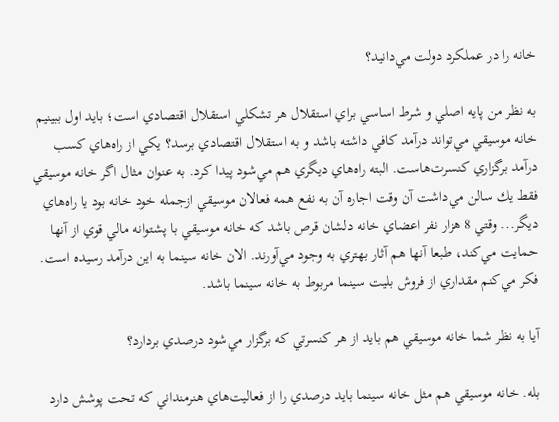خانه را در عملكرد دولت مي‌دانيد؟

به نظر من پايه اصلي و شرط اساسي براي استقلال هر تشكلي استقلال اقتصادي است؛ بايد اول ببينيم خانه موسيقي مي‌تواند درآمد كافي داشته باشد و به استقلال اقتصادي برسد؟ يكي از راه‌هاي كسب درآمد برگزاري كنسرت‌هاست. البته راه‌هاي ديگري هم مي‌شود پيدا كرد. به عنوان مثال اگر خانه موسيقي فقط يك سالن مي‌داشت آن وقت اجاره آن به نفع همه فعالان موسيقي ازجمله خود خانه بود يا راه‌هاي ديگر... وقتي 8 هزار نفر اعضاي خانه دلشان قرص باشد كه خانه موسيقي با پشتوانه مالي قوي از آنها حمايت مي‌كند، طبعا آنها هم آثار بهتري به وجود مي‌آورند. الان خانه سينما به اين درآمد رسيده است. فكر مي‌كنم مقداري از فروش بليت سينما مربوط به خانه سينما باشد.

آيا به نظر شما خانه موسيقي هم بايد از هر كنسرتي كه برگزار مي‌شود درصدي بردارد؟

بله. خانه موسيقي هم مثل خانه سينما بايد درصدي را از فعاليت‌هاي هنرمنداني كه تحت پوشش دارد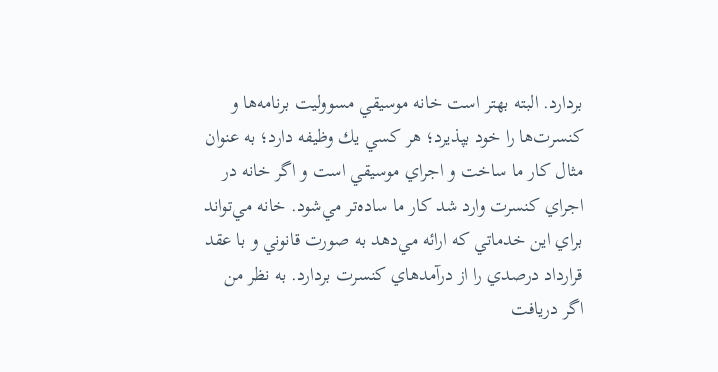بردارد. البته بهتر است خانه موسيقي مسووليت برنامه‌ها و كنسرت‌ها را خود بپذيرد؛ هر كسي يك وظيفه دارد؛ به عنوان مثال كار ما ساخت و اجراي موسيقي است و اگر خانه در اجراي كنسرت وارد شد كار ما ساده‌تر مي‌شود. خانه مي‌تواند براي اين خدماتي كه ارائه مي‌دهد به صورت قانوني و با عقد قرارداد درصدي را از درآمدهاي كنسرت بردارد. به نظر من اگر دريافت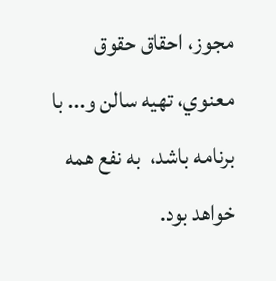مجوز، احقاق حقوق معنوي، تهيه سالن و... با برنامه باشد،  به نفع همه خواهد بود.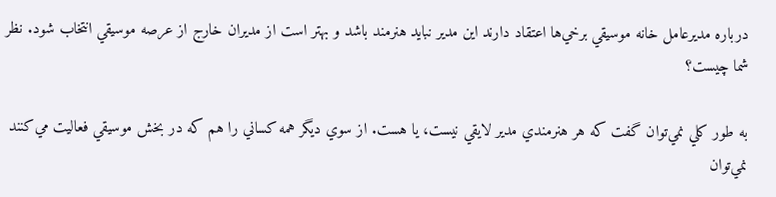درباره مديرعامل خانه موسيقي برخي‌ها اعتقاد دارند اين مدير نبايد هنرمند باشد و بهتر است از مديران خارج از عرصه موسيقي انتخاب شود. نظر شما چيست؟

به طور كلي نمي‌توان گفت كه هر هنرمندي مدير لايقي نيست، يا هست. از سوي ديگر همه كساني را هم كه در بخش موسيقي فعاليت مي‌كنند نمي‌توان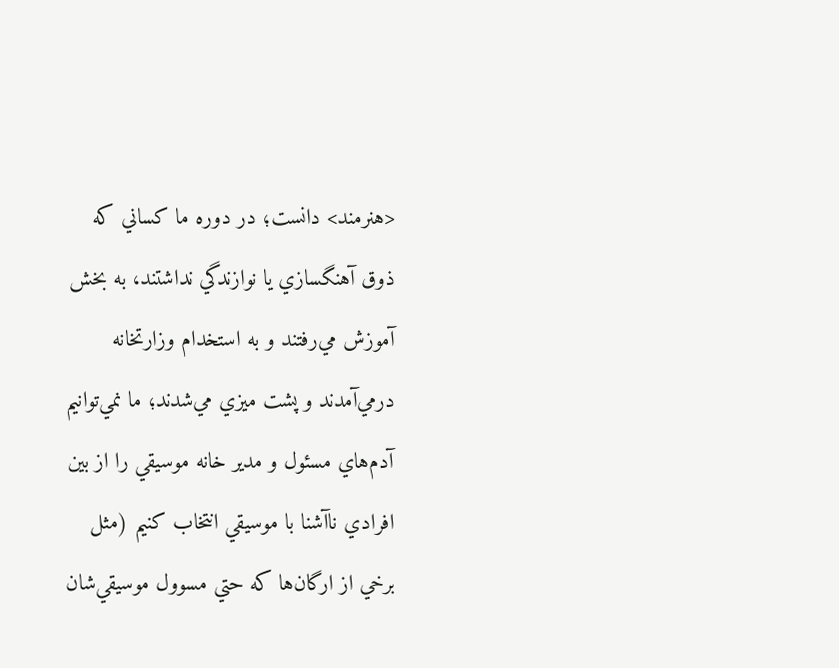<هنرمند> دانست؛ در دوره ما كساني كه ذوق آهنگسازي يا نوازندگي نداشتند، به بخش آموزش مي‌رفتند و به استخدام وزارتخانه درمي‌آمدند و پشت ميزي مي‌شدند؛ ما نمي‌توانيم آدم‌هاي مسئول و مدير خانه موسيقي را از بين افرادي ناآشنا با موسيقي انتخاب كنيم (مثل برخي از ارگان‌ها كه حتي مسوول موسيقي‌شان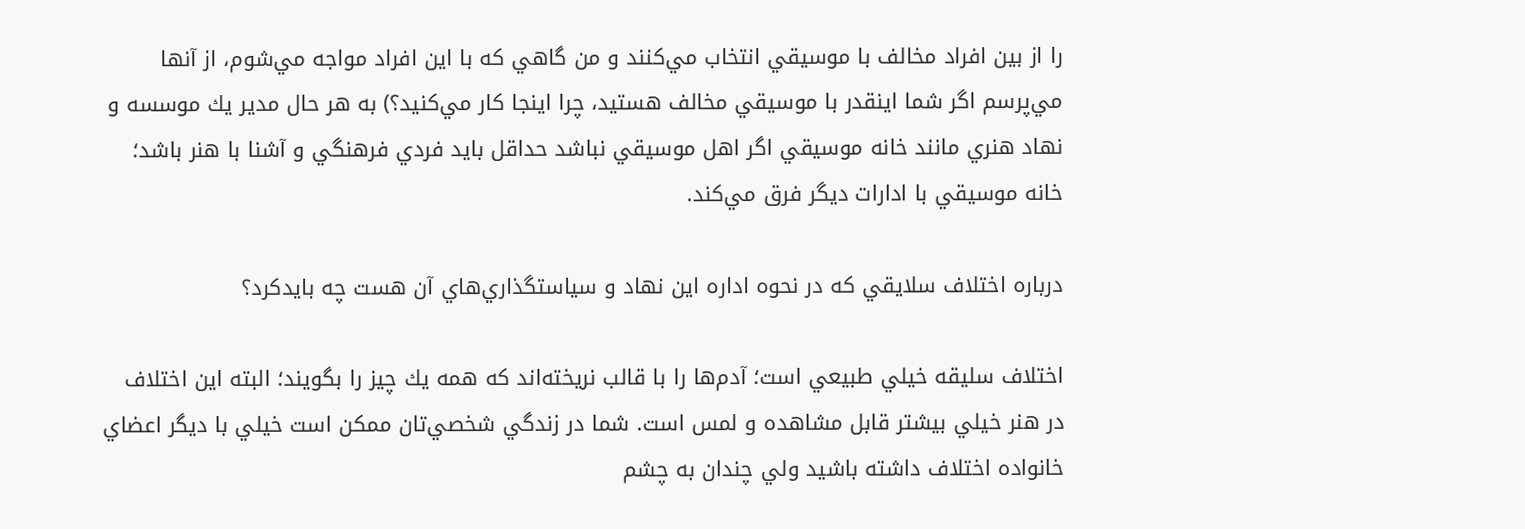را از بين افراد مخالف با موسيقي انتخاب مي‌كنند و من گاهي كه با اين افراد مواجه مي‌شوم، از آنها مي‌پرسم اگر شما اينقدر با موسيقي مخالف هستيد، چرا اينجا كار مي‌كنيد؟) به هر حال مدير يك موسسه و نهاد هنري مانند خانه موسيقي اگر اهل موسيقي نباشد حداقل بايد فردي فرهنگي و آشنا با هنر باشد؛ خانه موسيقي با ادارات ديگر فرق مي‌كند.

درباره اختلاف سلايقي كه در نحوه اداره اين نهاد و سياستگذاري‌هاي آن هست چه بايدكرد؟

اختلاف سليقه خيلي طبيعي است؛ آدم‌ها را با قالب نريخته‌اند كه همه يك چيز را بگويند؛ البته اين اختلاف در هنر خيلي بيشتر قابل مشاهده و لمس است. شما در زندگي شخصي‌تان ممكن است خيلي با ديگر اعضاي خانواده اختلاف داشته باشيد ولي چندان به چشم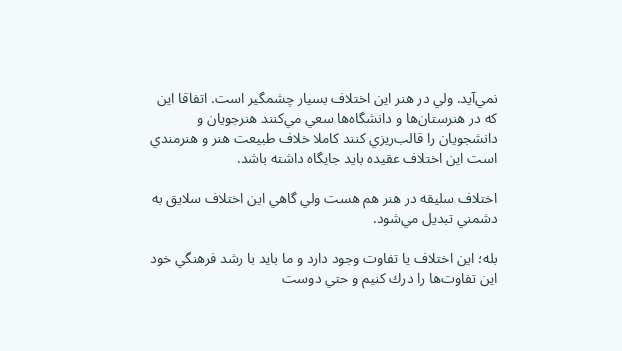نمي‌آيد. ولي در هنر اين اختلاف بسيار چشمگير است. اتفاقا اين كه در هنرستان‌ها و دانشگاه‌ها سعي مي‌كنند هنرجويان و دانشجويان را قالب‌ريزي كنند كاملا خلاف طبيعت هنر و هنرمندي است اين اختلاف عقيده بايد جايگاه داشته باشد.

اختلاف سليقه در هنر هم هست ولي گاهي اين اختلاف سلايق به دشمني تبديل مي‌شود.

بله؛ اين اختلاف يا تفاوت وجود دارد و ما بايد با رشد فرهنگي خود اين تفاوت‌ها را درك كنيم و حتي دوست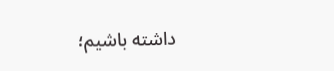داشته باشيم؛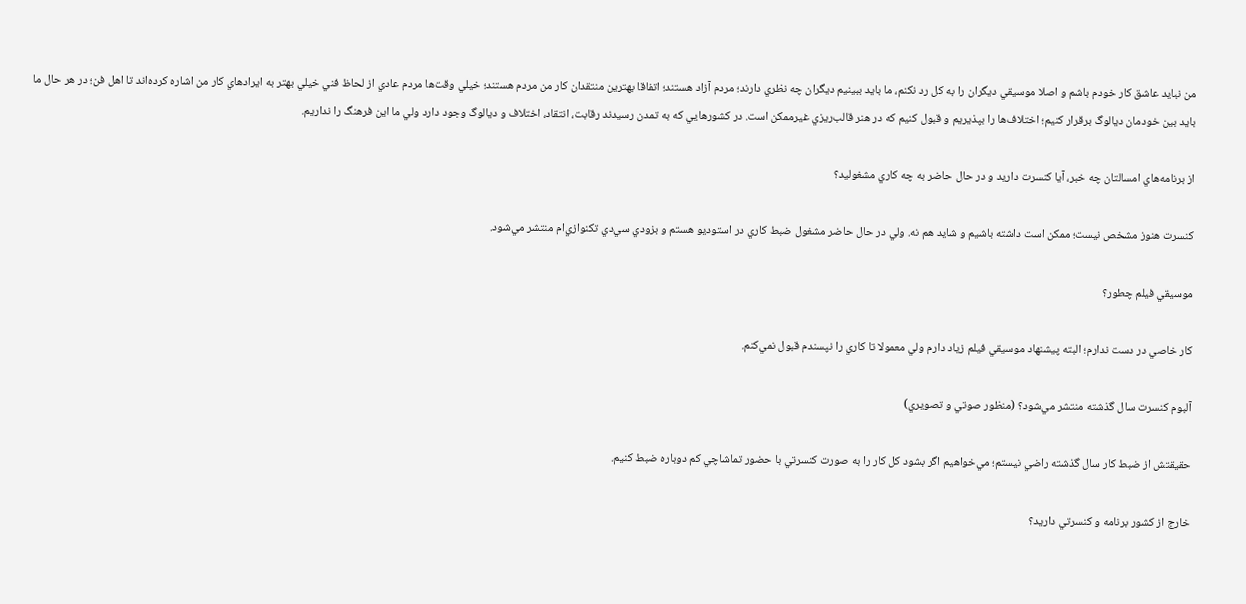من نبايد عاشق كار خودم باشم و اصلا موسيقي ديگران را به كل رد نكنم، ما بايد ببينيم ديگران چه نظري دارند؛ مردم آزاد هستند؛ اتفاقا بهترين منتقدان كار من مردم هستند؛ خيلي وقت‌ها مردم عادي از لحاظ فني خيلي بهتر به ايرادهاي كار من اشاره كرده‌اند تا اهل فن؛ در هر حال ما بايد بين خودمان ديالوگ برقرار كنيم؛ اختلاف‌ها را بپذيريم و قبول كنيم كه در هنر قالب‌ريزي غيرممكن است. در كشورهايي كه به تمدن رسيدند رقابت، انتقاد، اختلاف و ديالوگ وجود دارد ولي ما اين فرهنگ را نداريم.

از برنامه‌هاي امسالتان چه خبر، آيا كنسرت داريد و در حال حاضر به چه كاري مشغوليد؟

كنسرت هنوز مشخص نيست؛ ممكن است داشته باشيم و شايد هم نه. ولي در حال حاضر مشغول ضبط كاري در استوديو هستم و بزودي سي‌‌دي تكنوازي‌ام منتشر مي‌شود.

موسيقي فيلم چطور؟

كار خاصي در دست ندارم؛ البته پيشنهاد موسيقي فيلم زياد دارم ولي معمولا تا كاري را نپسندم قبول نمي‌كنم.

آلبوم كنسرت سال گذشته منتشر مي‌شود؟ (منظور صوتي و تصويري)

حقيقتش از ضبط كار سال گذشته راضي نيستم؛ مي‌خواهيم اگر بشود كل كار را به صورت كنسرتي با حضور تماشاچي كم دوباره ضبط كنيم.

خارج از كشور برنامه و كنسرتي داريد؟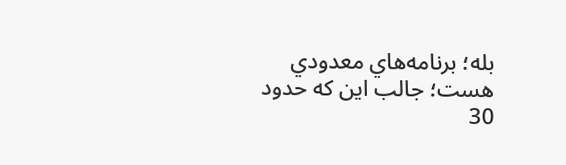بله؛ برنامه‌هاي معدودي هست؛ جالب اين كه حدود 30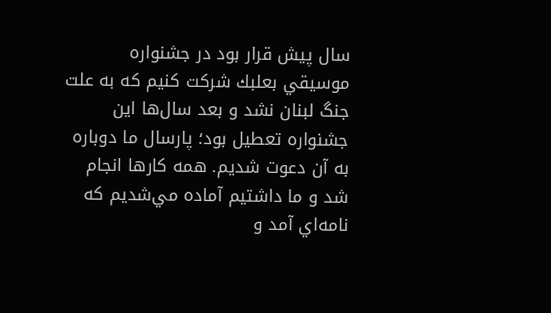سال پيش قرار بود در جشنواره موسيقي بعلبك شركت كنيم كه به علت جنگ لبنان نشد و بعد سال‌ها اين جشنواره تعطيل بود؛ پارسال ما دوباره به آن دعوت شديم. همه كارها انجام شد و ما داشتيم آماده مي‌شديم كه نامه‌اي آمد و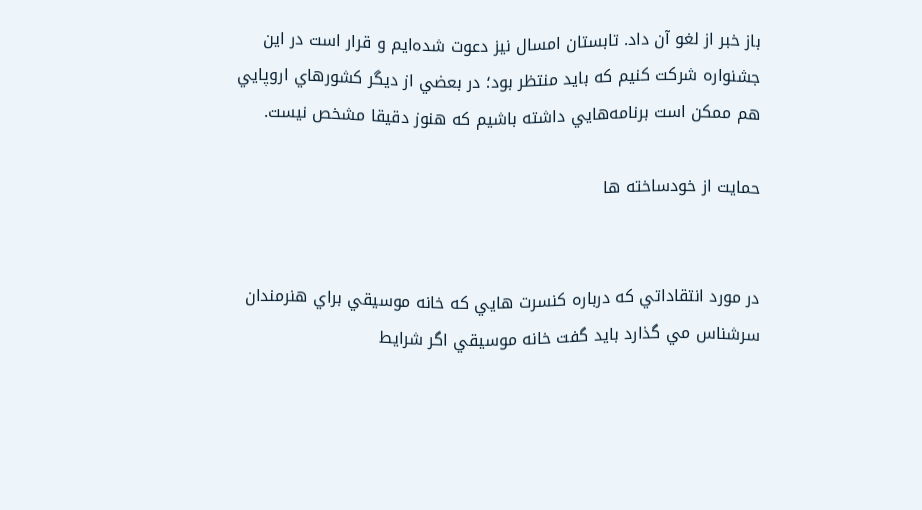باز خبر از لغو آن ‌داد. تابستان امسال نيز دعوت شده‌ايم و قرار است در اين جشنواره شركت كنيم كه بايد منتظر بود؛ در بعضي از ديگر كشورهاي اروپايي هم ممكن است برنامه‌هايي داشته باشيم كه هنوز دقيقا مشخص نيست.

حمايت از خودساخته ها


در مورد انتقاداتي كه درباره كنسرت هايي كه خانه موسيقي براي هنرمندان سرشناس مي گذارد بايد گفت خانه موسيقي اگر شرايط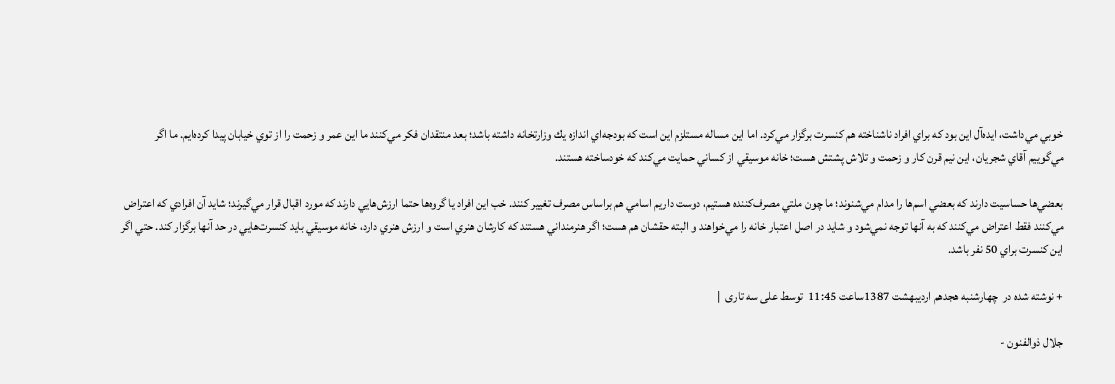خوبي مي‌داشت، ايده‌آل اين بود كه براي افراد ناشناخته هم كنسرت برگزار مي‌كرد. اما اين مساله مستلزم اين است كه بودجه‌اي اندازه يك وزارتخانه داشته باشد؛ بعد منتقدان فكر مي‌كنند ما اين عمر و زحمت را از توي خيابان پيدا كرده‌ايم. ما اگر مي‌گوييم آقاي شجريان، اين نيم قرن كار و زحمت و تلاش پشتش هست؛ خانه موسيقي از كساني حمايت مي‌كند كه خودساخته هستند.

بعضي‌ها حساسيت دارند كه بعضي اسم‌ها را مدام مي‌شنوند؛ ما چون ملتي مصرف‌كننده هستيم، دوست داريم اسامي هم براساس مصرف تغيير كنند. خب اين افراد يا گروه‌ها حتما ارزش‌هايي دارند كه مورد اقبال قرار مي‌گيرند؛ شايد آن افرادي كه اعتراض مي‌كنند فقط اعتراض مي‌كنند كه به آنها توجه نمي‌شود و شايد در اصل اعتبار خانه را مي‌خواهند و البته حقشان هم هست؛ اگر هنرمنداني هستند كه كارشان هنري است و ارزش هنري دارد، خانه موسيقي بايد كنسرت‌هايي در حد آنها برگزار كند. حتي اگر اين كنسرت براي 50 نفر باشد.

+ نوشته شده در  چهارشنبه هجدهم اردیبهشت 1387ساعت 11:45  توسط علی سه تاری  |

جلال ذوالفنون -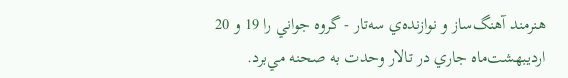هنرمند آهنگ‌ساز و نوازنده‌ي سه‌تار - گروه جواني را 19 و 20 ارديبهشت‌ماه جاري در تالار وحدت به صحنه مي‌برد.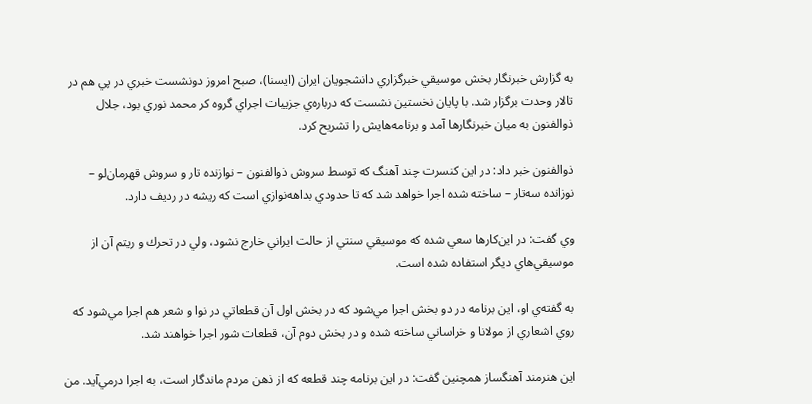به گزارش خبرنگار بخش موسيقي خبرگزاري دانشجويان ايران (ايسنا)، صبح امروز دونشست خبري در پي هم در تالار وحدت برگزار شد. با پايان نخستين نشست كه درباره‌ي جزييات اجراي گروه كر محمد نوري بود، جلال ذوالفنون به ميان خبرنگارها آمد و برنامه‌هايش را تشريح كرد.

ذوالفنون خبر داد: در اين كنسرت چند آهنگ كه توسط سروش ذوالفنون – نوازنده تار و سروش قهرمان‌لو – نوزانده سه‌تار – ساخته شده اجرا خواهد شد كه تا حدودي بداهه‌نوازي است كه ريشه در رديف دارد.

وي گفت: در اين‌كارها سعي شده كه موسيقي سنتي از حالت ايراني خارج نشود، ولي در تحرك و ريتم آن از موسيقي‌هاي ديگر استفاده شده است.

به گفته‌ي او، اين برنامه در دو بخش اجرا مي‌شود كه در بخش اول آن قطعاتي در نوا و شعر هم اجرا مي‌شود كه روي اشعاري از مولانا و خراساني ساخته شده و در بخش دوم آن، قطعات شور اجرا خواهند شد.

اين هنرمند آهنگساز همچنين گفت: در اين برنامه چند قطعه كه از ذهن مردم ماندگار است، به اجرا درمي‌آيد. من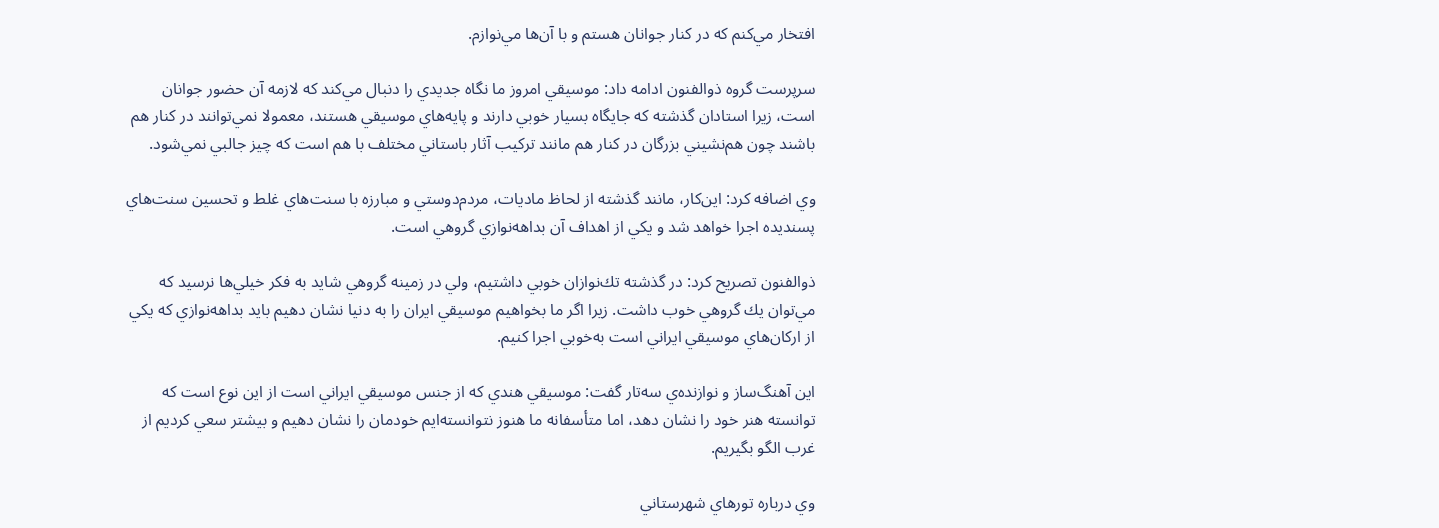افتخار مي‌كنم كه در كنار جوانان هستم و با آن‌ها مي‌نوازم.

سرپرست گروه ذوالفنون ادامه داد: موسيقي امروز ما نگاه جديدي را دنبال مي‌كند كه لازمه آن حضور جوانان است، زيرا استادان گذشته كه جايگاه بسيار خوبي دارند و پايه‌هاي موسيقي هستند، معمولا نمي‌توانند در كنار هم باشند چون هم‌نشيني بزرگان در كنار هم مانند تركيب آثار باستاني مختلف با هم است كه چيز جالبي نمي‌شود.

وي اضافه كرد: اين‌كار، مانند گذشته از لحاظ ماديات، مردم‌دوستي و مبارزه با سنت‌هاي غلط و تحسين سنت‌هاي پسنديده اجرا خواهد شد و يكي از اهداف آن بداهه‌نوازي گروهي است.

ذوالفنون تصريح كرد: در گذشته تك‌نوازان خوبي داشتيم، ولي در زمينه گروهي شايد به فكر خيلي‌ها نرسيد كه مي‌توان يك گروهي خوب داشت. زيرا اگر ما بخواهيم موسيقي ايران را به دنيا نشان دهيم بايد بداهه‌نوازي كه يكي از اركان‌هاي موسيقي ايراني است به‌خوبي اجرا كنيم.

اين آهنگ‌ساز و نوازنده‌ي سه‌تار گفت: موسيقي هندي كه از جنس موسيقي ايراني است از اين نوع است كه توانسته هنر خود را نشان دهد، اما متأسفانه ما هنوز نتوانسته‌ايم خودمان را نشان دهيم و بيشتر سعي كرديم از غرب الگو بگيريم.

وي درباره تورهاي شهرستاني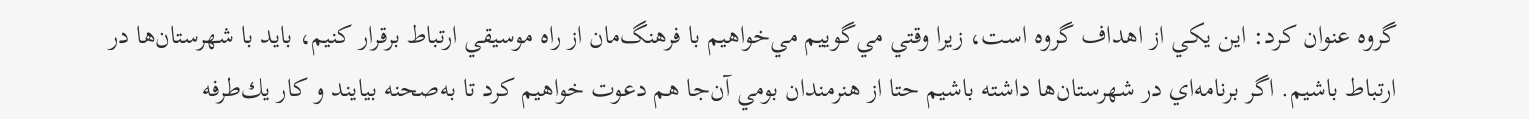گروه عنوان كرد: اين يكي از اهداف گروه است، زيرا وقتي مي‌گوييم مي‌خواهيم با فرهنگ‌مان از راه موسيقي ارتباط برقرار كنيم، بايد با شهرستان‌ها در ارتباط باشيم. اگر برنامه‌اي در شهرستان‌ها داشته باشيم حتا از هنرمندان بومي آن‌جا هم دعوت خواهيم كرد تا به‌صحنه بيايند و كار يك‌طرفه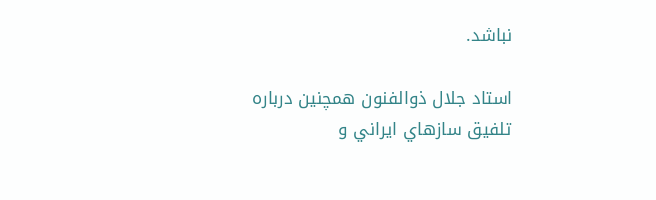نباشد.

استاد جلال ذوالفنون همچنين درباره تلفيق‌ سازهاي ايراني و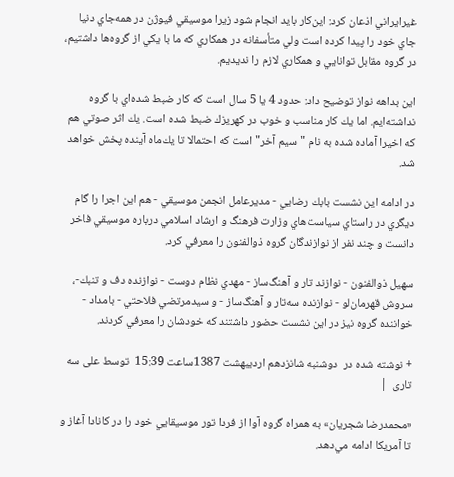غيرايراني اذعان كرد: اين‌كار بايد انجام شود زيرا موسيقي فيوژن در همه‌جاي دنيا جاي خود را پيدا كرده است ولي متأسفانه در همكاري كه ما با يكي از گروه‌ها داشتيم، در گروه مقابل توانايي و همكاري لازم را نديديم.

اين بداهه نواز توضيح داد: حدود 4 يا 5 سال است كه كار ضبط ‌شده‌اي با گروه نداشته‌ايم. اما يك كار مناسب و خوب در كهريزك ضبط شده است. يك اثر صوتي هم كه اخيرا آماده شده به نام "سيم آخر" است كه احتمالا تا يك‌ماه آينده پخش خواهد شد.

در ادامه اين نشست بابك رضايي - مديرعامل انجمن موسيقي - هم اين‌ اجرا را گام ديگري در راستاي سياست‌هاي وزارت فرهنگ و ارشاد اسلامي درباره موسيقي فاخر دانست و چند نفر از نوازندگان گروه ذوالفنون را معرفي كرد.

سهيل ذوالفنون - نوازند تار و آهنگ‌ساز - مهدي نظام دوست - نوازنده دف و تنبك-، سروش قهرمان‌لو - نوازنده سه‌تار و آهنگ‌ساز - و سيدمرتضي فلاحتي - بامداد - خواننده گروه نيز در اين نشست حضور داشتند كه خودشان را معرفي كردند.

+ نوشته شده در  دوشنبه شانزدهم اردیبهشت 1387ساعت 15:39  توسط علی سه تاری  |

«محمدرضا شجريان» به همراه گروه آوا از فردا تور موسيقايي خود را در كانادا آغاز و تا آمريكا ادامه مي‌دهد.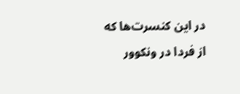در اين كنسرت‌ها كه از فردا در ونكوور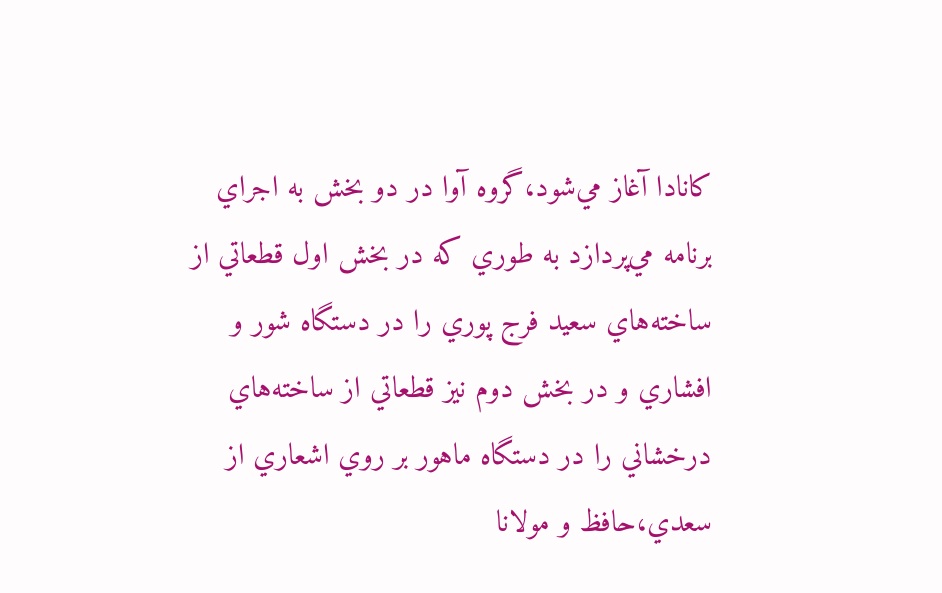كانادا آغاز مي‌شود،گروه آوا در دو بخش به اجراي برنامه مي‌پردازد به طوري كه در بخش اول قطعاتي از ساخته‌هاي سعيد فرج پوري را در دستگاه شور و افشاري و در بخش دوم نيز قطعاتي از ساخته‌هاي درخشاني را در دستگاه ماهور بر روي اشعاري از سعدي،حافظ و مولانا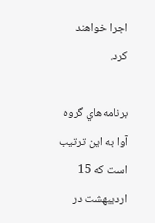اجرا خواهند كرد.

برنامه‌هاي گروه آوا به اين ترتيب است كه 15 ارديبهشت در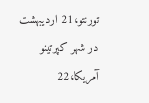تورنتو،21 ارديبهشت در شهر كپرتينو آمريكا،22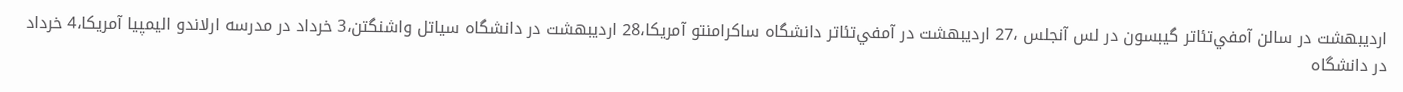ارديبهشت در سالن آمفي‌تئاتر گيبسون در لس آنجلس ،27 ارديبهشت در آمفي‌تئاتر دانشگاه ساكرامنتو آمريكا،28 ارديبهشت در دانشگاه سياتل واشنگتن،3 خرداد در مدرسه ارلاندو اليمپيا آمريكا،4 خرداد در دانشگاه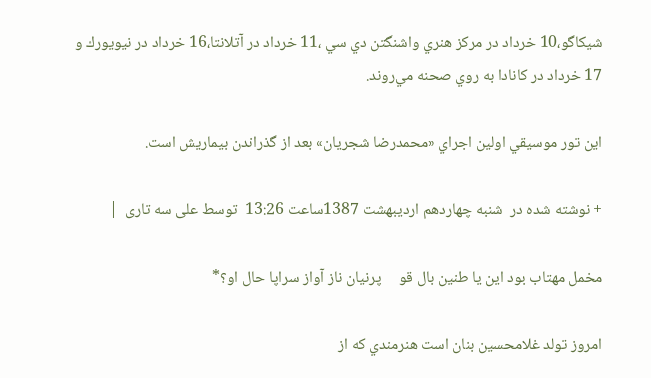شيكاگو،10 خرداد در مركز هنري واشنگتن دي سي ،11 خرداد در آتلانتا،16 خرداد در نيويورك و 17 خرداد در كانادا به روي صحنه مي‌روند.

اين تور موسيقي اولين اجراي «محمدرضا شجريان» بعد از گذراندن بيماريش است.

+ نوشته شده در  شنبه چهاردهم اردیبهشت 1387ساعت 13:26  توسط علی سه تاری  |

مخمل مهتاب بود اين يا طنين بال قو     پرنيان ناز آواز سراپا حال او؟*

امروز تولد غلامحسين بنان است هنرمندي كه از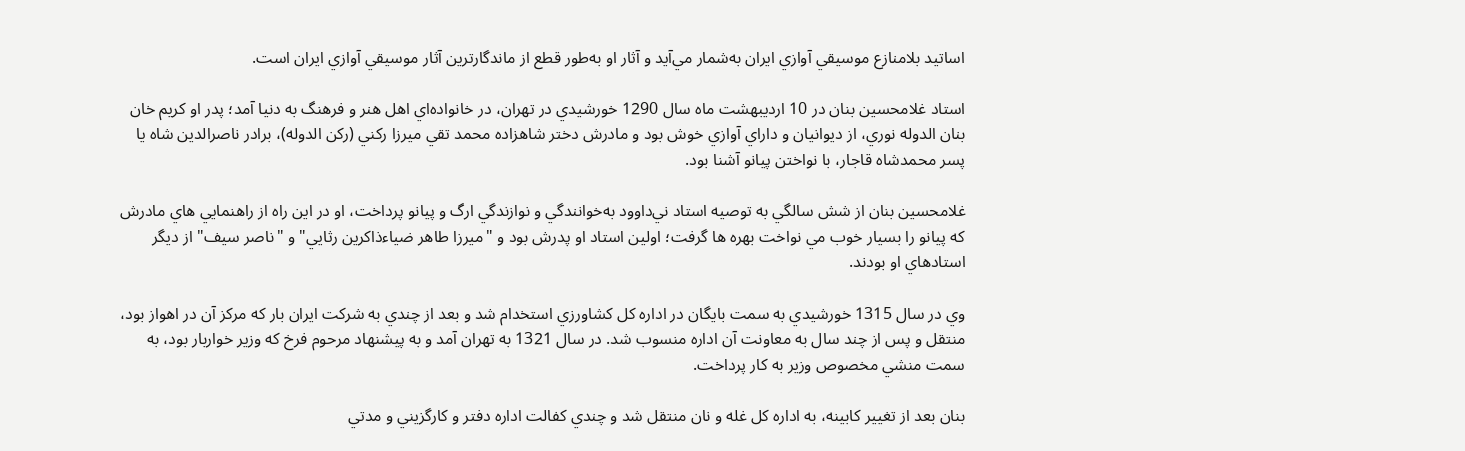اساتيد بلامنازع موسيقي آوازي ايران به‌شمار مي‌آيد و آثار او به‌طور قطع از ماندگارترين آثار موسيقي آوازي ايران است.

استاد غلامحسين بنان در 10 ارديبهشت ماه سال 1290 خورشيدي در تهران، در خانواده‌اي اهل هنر و فرهنگ به دنيا آمد؛ پدر او کريم خان بنان الدوله نوري، از ديوانيان و داراي آوازي خوش بود و مادرش دختر شاهزاده محمد تقي ميرزا رکني (رکن الدوله)، برادر ناصرالدين شاه يا پسر محمدشاه قاجار، با نواختن پيانو آشنا بود.

غلامحسين بنان از شش سالگي به توصيه استاد ني‌داوود به‌خوانندگي و نوازندگي ارگ و پيانو پرداخت، او در اين راه از راهنمايي هاي مادرش که پيانو را بسيار خوب مي نواخت بهره ها گرفت؛ اولين استاد او پدرش بود و "ميرزا طاهر ضياءذاکرين رثايي" و "ناصر سيف" از ديگر استادهاي او بودند.

وي در سال 1315 خورشيدي به‌ سمت بايگان در اداره کل کشاورزي استخدام شد و بعد از چندي به شرکت ايران بار که مرکز آن در اهواز بود، منتقل و پس از چند سال به معاونت آن اداره منسوب شد. در سال 1321 به تهران آمد و به پيشنهاد مرحوم فرخ که وزير خواربار بود، به‌ سمت منشي مخصوص وزير به کار پرداخت.

بنان بعد از تغيير کابينه، به اداره کل غله و نان منتقل شد و چندي کفالت اداره دفتر و کارگزيني و مدتي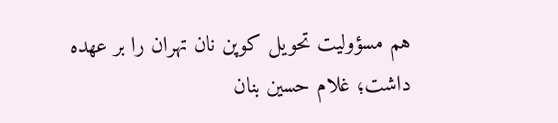هم مسؤوليت تحويل کوپن نان تهران را بر عهده داشت؛ غلام حسين بنان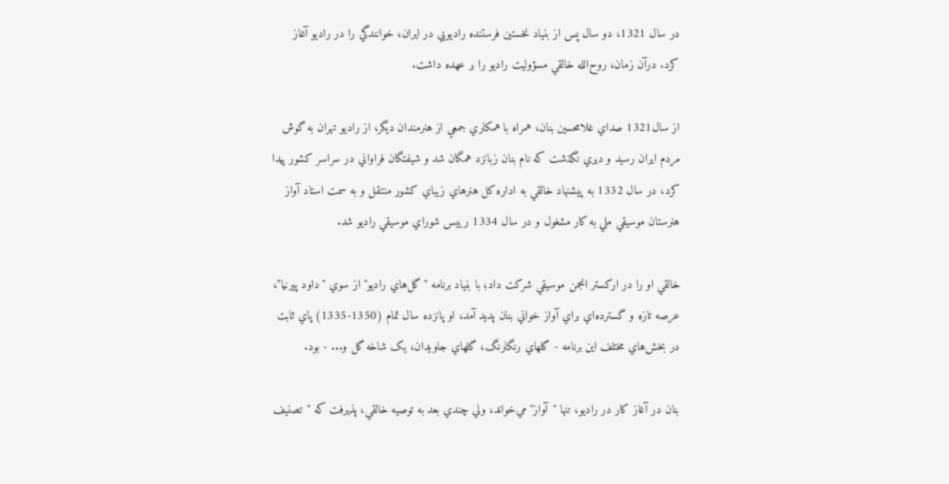در سال 1321، دو سال پس از بنياد نخستين فرستنده راديويي در ايران، خوانندگي را در راديو آغاز کرد. درآن زمان، روح‌الله خالقي مسؤوليت راديو را بر عهده داشت.

از سال1321 صداي غلامحسين بنان، همراه با همکاري جمعي از هنرمندان ديگر، از راديو تهران به گوش مردم ايران رسيد و ديري نگذشت که نام بنان زبانزد همگان شد و شيفتگان فراواني در سراسر کشور پيدا کرد، در سال 1332 به پيشنهاد خالقي به اداره کل هنرهاي زيباي کشور منتقل و به سمت استاد آواز هنرستان موسيقي ملي به کار مشغول و در سال 1334 رييس شوراي موسيقي راديو شد.

خالقي او را در ارکستر انجمن موسيقي شرکت داد؛ با بنياد برنامه "گل‌هاي راديو" از سوي "داود پيرنيا"، عرصه تازه و گسترده‌اي براي آواز خواني بنان پديد آمد، او پانزده سال تمام (1350-1335) پاي ثابت در بخش‌هاي مختلف اين برنامه - گلهاي رنگارنگ، گلهاي جاويدان، يک شاخه گل و... - بود.

بنان در آغاز کار در راديو، تنها "آواز" مي‌خواند، ولي چندي بعد به توصيه خالقي، پذيرفت که "تصنيف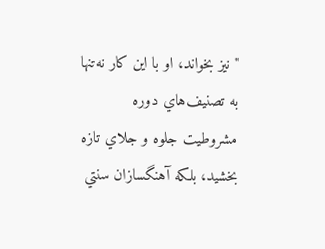" نيز بخواند، او با اين کار نه‌تنها به تصنيف‌هاي دوره مشروطيت جلوه و جلاي تازه بخشيد، بلکه آهنگسازان سنتي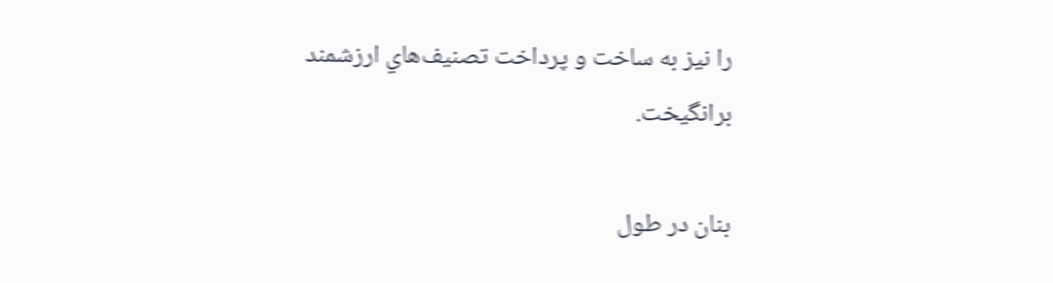را نيز به ساخت و پرداخت تصنيف‌هاي ارزشمند برانگيخت.

بنان در طول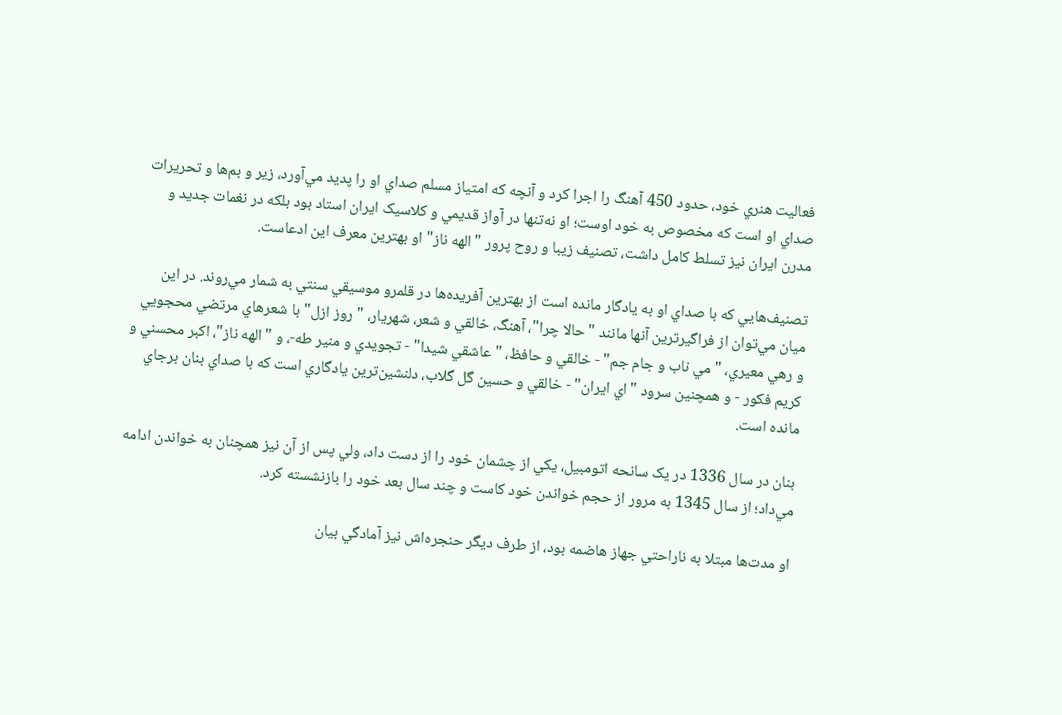فعاليت هنري خود، حدود 450 آهنگ را اجرا کرد و آنچه که امتياز مسلم صداي او را پديد مي‌آورد، زير و بم‌ها و تحريرات صداي او است که مخصوص به خود اوست؛ او نه‌تنها در آواز قديمي و کلاسيک ايران استاد بود بلکه در نغمات جديد و مدرن ايران نيز تسلط کامل داشت، تصنيف زيبا و روح پرور "الهه ناز" او بهترين معرف اين ادعاست.

تصنيف‌هايي که با صداي او به يادگار مانده است از بهترين آفريده‌ها در قلمرو موسيقي سنتي به شمار مي‌روند. در اين ميان مي‌توان از فراگيرترين آنها مانند "حالا چرا"، آهنگ، خالقي و شعر، شهريار، "روز ازل" با شعرهاي مرتضي محجويي و رهي معيري، "مي ناب و جام جم" - خالقي و حافظ، "عاشقي شيدا" - تجويدي و منير طه-، و "الهه ناز"، اکبر محسني و کريم فکور - و همچنين سرود "اي ايران" - خالقي و حسين گل گلاب، دلنشين‌ترين يادگاري است که با صداي بنان برجاي مانده است.

بنان در سال 1336 در يک سانحه اتومبيل، يکي از چشمان خود را از دست داد، ولي پس از آن نيز همچنان به خواندن ادامه مي‌داد؛ از سال 1345 به مرور از حجم خواندن خود کاست و چند سال بعد خود را بازنشسته کرد.

او مدت‌ها مبتلا به ناراحتي جهاز هاضمه بود، از طرف ديگر حنجره‌اش نيز آمادگي بيان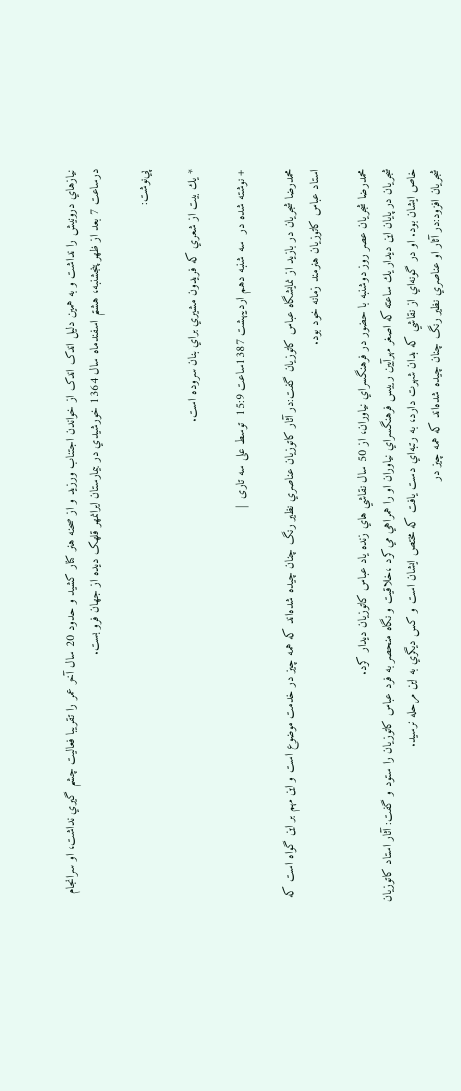نيازهاي درونيش را نداشت و به همين دليل اندک اندک از خواندن اجتناب ورزيد و از صحنه هنر کنار کشيد و حدود 20 سال آخر عمر را تقريبا فعاليت چشم گيري نداشت، او سرانجام درساعت 7 بعد از ظهر پنجشنبه، هشتم اسفندماه سال 1364 خورشيدي در بيمارستان ايرانمهر قلهک ديده از جهان فرو بست.

پي‌نوشت:

* يك بيت از شعري كه فريدون مشيري براي بنان سروده است.

+ نوشته شده در  سه شنبه دهم اردیبهشت 1387ساعت 15:9  توسط علی سه تاری  |

محمدرضا شجريان در بازيد از نمايشگاه عباس كاتوزيان گفت:در آثار كاتوزيان عناصري نظير رنگ چنان چيده شده‌اند كه همه چيز در خدمت موضوع است و اين مهم بر اين گواه است كه استاد عباس كاتوزيان هنرمند زمانه خود بود.

محمدرضا شجريان عصر روز دوشنبه با حضور در فرهنگسراي نياوران، از 50 سال نقاشي هاي زنده ياد عباس كاتوزيان ديدار كرد.
شجريان در پايان اين ديدار يك ساعته كه اصغر مهرآيين رييس فرهنگسراي نياوران او را همراهي مي‌كرد ،خلاقيت و نگاه منحصر به فرد عباس كاتوزيان را ستود و گفت: آثار استاد كاتوزيان خاص ايشان بود. او در گونه‌اي از نقاشي كه بدان شهرت دارد، به رتبه‌اي دست يافت كه مختص ايشان است و كس ديگري به اين مرحله نرسيد.
شجريان افزود:در آثار او عناصري نظير رنگ چنان چيده شده‌اند كه همه چيز در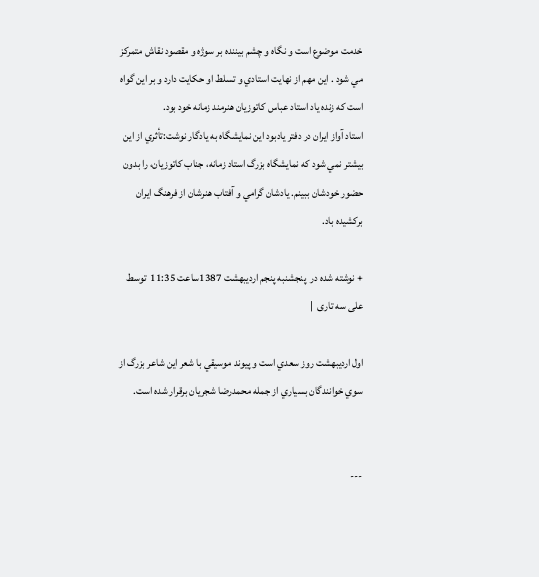خدمت موضوع است و نگاه و چشم بيننده بر سوژه و مقصود نقاش متمركز مي شود . اين مهم از نهايت استادي و تسلط او حكايت دارد و بر اين گواه است كه زنده ياد استاد عباس كاتوزيان هنرمند زمانه خود بود.
استاد آواز ايران در دفتر يادبود اين نمايشگاه به يادگار نوشت:تأثري از اين بيشتر نمي شود كه نمايشگاه بزرگ استاد زمانه، جناب كاتوزيان، را بدون حضور خودشان ببينم. يادشان گرامي و آفتاب هنرشان از فرهنگ ايران بركشيده باد.

+ نوشته شده در  پنجشنبه پنجم اردیبهشت 1387ساعت 11:35  توسط علی سه تاری  |

اول ارديبهشت روز سعدي است و پيوند موسيقي با شعر اين شاعر بزرگ از سوي خوانندگان بسياري از جمله محمدرضا شجريان برقرار شده است.


---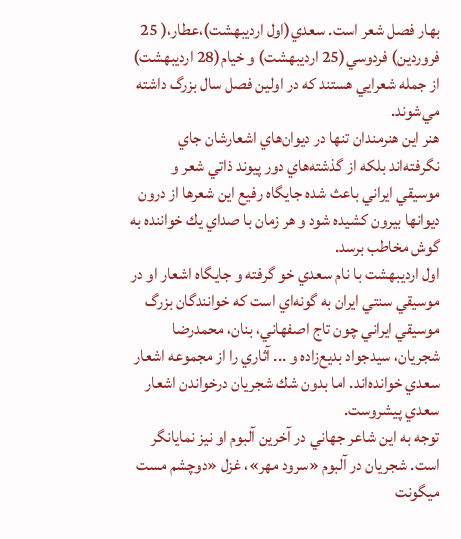بهار فصل شعر است. سعدي(اول ارديبهشت)،عطار،( 25 فروردين) فردوسي(25 ارديبهشت) و خيام(28 ارديبهشت) از جمله شعرايي هستند كه در اولين فصل سال بزرگ داشته مي‌شوند.
هنر اين هنرمندان تنها در ديوان‌هاي اشعارشان جاي نگرفته‌اند بلكه از گذشته‌هاي دور پيوند ذاتي شعر و موسيقي ايراني باعث شده جايگاه رفيع اين شعرها از درون ديوانها بيرون كشيده شود و هر زمان با صداي يك خواننده به گوش مخاطب برسد.
اول ارديبهشت با نام سعدي خو گرفته و جايگاه اشعار او در موسيقي سنتي ايران به گونه‌اي است كه خوانندگان بزرگ موسيقي ايراني چون تاج اصفهاني، بنان، محمدرضا شجريان، سيدجواد بديع‌زاده و ... آثاري را از مجموعه اشعار سعدي خوانده‌اند. اما بدون شك شجريان درخواندن اشعار سعدي پيشروست.
توجه به اين شاعر جهاني در آخرين آلبوم او نيز نمايانگر است. شجريان در آلبوم «سرود مهر»، غزل «دوچشم مست ميگونت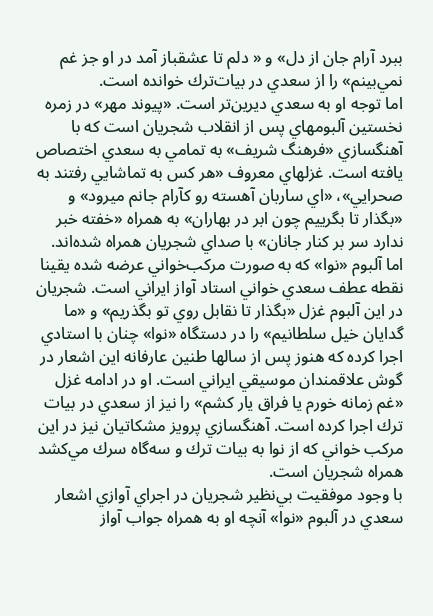ببرد آرام جان از دل» و « دلم تا عشقباز آمد در او جز غم نمي‌بينم» را از سعدي در بيات‌ترك خوانده است.
اما توجه او به سعدي ديرين‌تر است. «پيوند مهر» در زمره نخستين آلبومهاي پس از انقلاب شجريان است كه با آهنگسازي «فرهنگ شريف» به تمامي به سعدي اختصاص يافته است. غزلهاي معروف «هر كس به تماشايي رفتند به صحرايي»، «اي ساربان آهسته رو كآرام جانم ميرود» و «بگذار تا بگرييم چون ابر در بهاران» به همراه «خفته خبر ندارد سر بر كنار جانان» با صداي شجريان همراه شده‌اند.
اما آلبوم «نوا» كه به صورت مركب‌خواني عرضه شده يقينا نقطه عطف سعدي خواني استاد آواز ايراني است. شجريان در اين آلبوم غزل «بگذار تا نقابل روي تو بگذريم» و «ما گدايان خيل سلطانيم» را در دستگاه «نوا» چنان با استادي اجرا كرده كه هنوز پس از سالها طنين عارفانه اين اشعار در گوش علاقمندان موسيقي ايراني است. او در ادامه غزل «غم زمانه خورم يا فراق يار كشم» را نيز از سعدي در بيات ترك اجرا كرده است. آهنگسازي پرويز مشكاتيان نيز در اين مركب خواني كه از نوا به بيات ترك و سه‌گاه سرك مي‌كشد همراه شجريان است.
با وجود موفقيت بي‌نظير شجريان در اجراي آوازي اشعار سعدي در آلبوم «نوا» آنچه او به همراه جواب آواز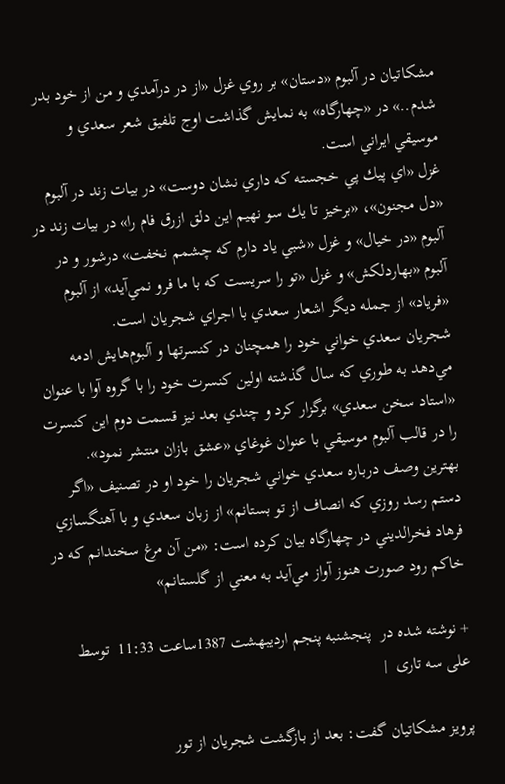مشكاتيان در آلبوم «دستان» بر روي غزل «از در درآمدي و من از خود بدر شدم..» در «چهارگاه» به نمايش گذاشت اوج تلفيق شعر سعدي و موسيقي ايراني است.
غزل «اي پيك پي خجسته كه داري نشان دوست» در بيات زند در آلبوم «دل مجنون»،‌ «برخيز تا يك سو نهيم اين دلق ازرق فام را» در بيات زند در آلبوم «در خيال» و غزل «شبي ياد دارم كه چشمم نخفت» درشور و در آلبوم «بهاردلكش» و غزل «تو را سريست كه با ما فرو نمي‌آيد» از آلبوم «فرياد» از جمله ديگر اشعار سعدي با اجراي شجريان است.
شجريان سعدي خواني خود را همچنان در كنسرتها و آلبوم‌هايش ادمه مي‌دهد به طوري كه سال گذشته اولين كنسرت خود را با گروه آوا با عنوان «استاد سخن سعدي» برگزار كرد و چندي بعد نيز قسمت دوم اين كنسرت را در قالب آلبوم موسيقي با عنوان غوغاي «عشق بازان منتشر نمود».
بهترين وصف درباره سعدي خواني شجريان را خود او در تصنيف «اگر دستم رسد روزي كه انصاف از تو بستانم» از زبان سعدي و با آهنگسازي فرهاد فخرالديني در چهارگاه بيان كرده است: «من آن مرغ سخندانم كه در خاكم رود صورت هنوز آواز مي‌آيد به معني از گلستانم»

+ نوشته شده در  پنجشنبه پنجم اردیبهشت 1387ساعت 11:33  توسط علی سه تاری  |

پرويز مشكاتيان گفت: بعد از بازگشت شجريان از تور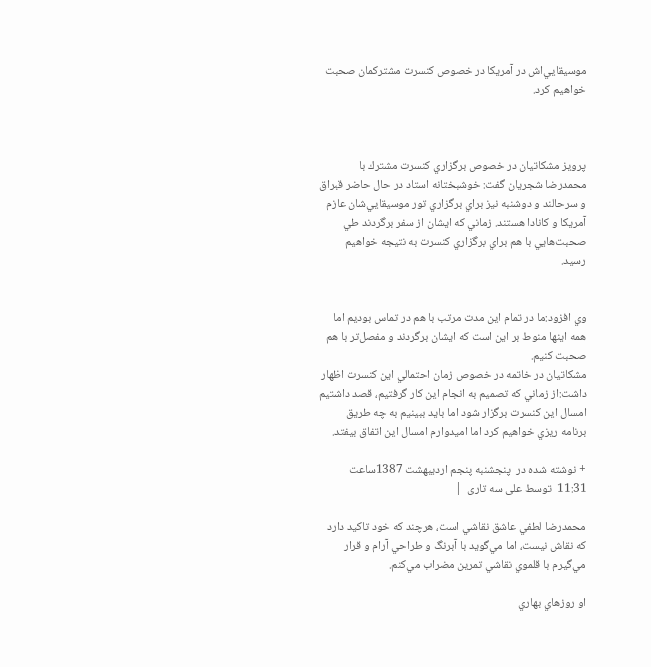موسيقايي‌اش در آمريكا در خصوص كنسرت مشتركمان صحبت خواهيم كرد.



پرويز مشكاتيان در خصوص برگزاري كنسرت مشترك با محمدرضا شجريان گفت: خوشبختانه استاد در حال حاضر قبراق و سرحالند و دوشنبه نيز براي برگزاري تور موسيقايي‌شان عازم آمريكا و كانادا هستند. زماني كه ايشان از سفر برگردند طي صحبت‌هايي با هم براي برگزاري كنسرت به نتيجه خواهيم رسيد.


وي افزود:ما در تمام اين مدت مرتب با هم در تماس بوديم اما همه اينها منوط بر اين است كه ايشان برگردند و مفصل‌تر با هم صحبت كنيم.
مشكاتيان در خاتمه در خصوص زمان احتمالي اين كنسرت اظهار داشت:از زماني كه تصميم به انجام اين كار گرفتيم، قصد داشتيم امسال اين كنسرت برگزار شود اما بايد ببينيم به چه طريق برنامه ريزي خواهيم كرد اما اميدوارم امسال اين اتفاق بيفتد.

+ نوشته شده در  پنجشنبه پنجم اردیبهشت 1387ساعت 11:31  توسط علی سه تاری  |

محمدرضا لطفي عاشق نقاشي است، هرچند كه خود تاكيد دارد كه نقاش نيست، اما مي‌گويد با آبرنگ و طراحي آرام و قرار مي‌گيرم با قلموي نقاشي تمرين مضراب مي‌كنم.

او روزهاي بهاري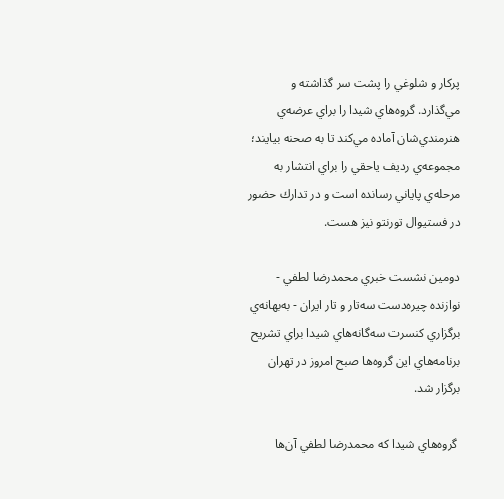پركار و شلوغي را پشت سر ‌گذاشته و مي‌گذارد. گروه‌هاي شيدا را براي عرضه‌ي هنرمندي‌شان آماده مي‌كند تا به صحنه بيايند؛ مجموعه‌ي رديف ياحقي را براي انتشار به مرحله‌ي پاياني رسانده است و در تدارك حضور در فستيوال تورنتو نيز هست.

دومين نشست خبري محمدرضا لطفي - نوازنده چيره‌دست سه‌تار و تار ايران - به‌بهانه‌ي برگزاري كنسرت سه‌گانه‌هاي شيدا براي تشريح برنامه‌هاي اين گروه‌ها صبح امروز در تهران برگزار شد.

 گروه‌هاي شيدا كه محمدرضا لطفي آن‌ها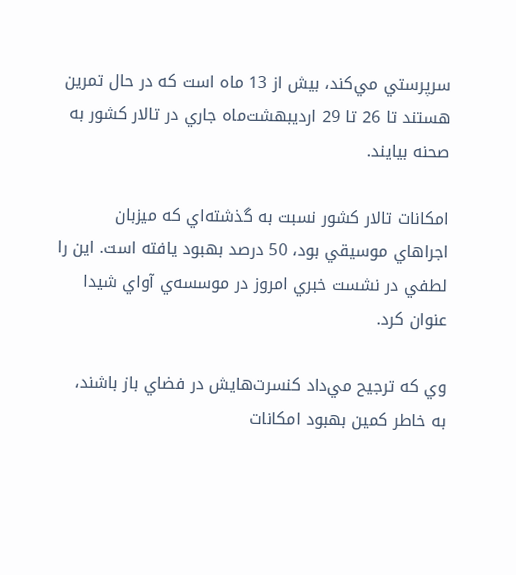سرپرستي مي‌كند، بيش از 13 ماه است كه در حال تمرين هستند تا 26 تا 29 ارديبهشت‌ماه جاري در تالار كشور به صحنه بيايند.

امكانات تالار كشور نسبت به گذشته‌اي كه ميزبان اجراهاي موسيقي بود، 50 درصد بهبود يافته است. اين‌ را لطفي در نشست خبري امروز در موسسه‌ي آواي شيدا عنوان كرد.

وي كه ترجيح مي‌داد كنسرت‌هايش در فضاي باز باشند، به خاطر كمين بهبود امكانات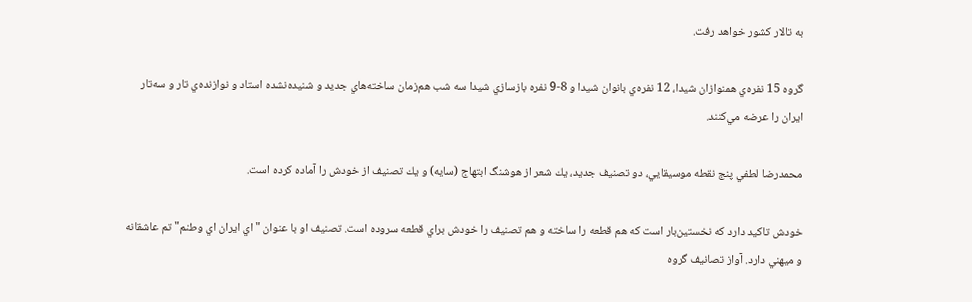به تالار كشور خواهد رفت.

گروه 15 نفره‌ي همنوازان شيدا، 12 نفره‌ي بانوان شيدا و 8-9 نفره بازسازي شيدا سه شب هم‌زمان ساخته‌هاي جديد و شنيده‌نشده استاد و نوازنده‌ي تار و سه‌تار ايران را عرضه مي‌كنند.

محمدرضا لطفي پنج نقطه موسيقايي، دو تصنيف جديد، يك شعر از هوشنگ ابتهاج (سايه) و يك تصنيف از خودش را ‌آماده كرده است.

خودش تاكيد دارد كه نخستين‌بار است كه هم قطعه را ساخته و هم تصنيف را خودش براي قطعه سروده است. تصنيف او با عنوان "اي ايران اي وطنم" تم عاشقانه و ميهني دارد. آواز تصانيف گروه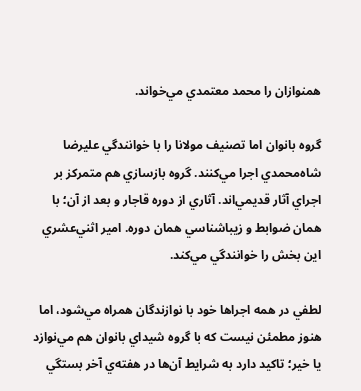همنوازان را محمد معتمدي مي‌خواند.

گروه بانوان اما تصنيف مولانا را با خوانندگي عليرضا شاه‌محمدي اجرا مي‌كنند. گروه بازسازي هم متمركز بر اجراي آ‌ثار قديمي‌اند. آثاري از دوره قاجار و بعد از آن؛ با همان ضوابط و زيباشناسي همان دوره. امير اثني‌عشري اين بخش را خوانندگي مي‌كند.

لطفي در همه اجراها خود با نوازندگان همراه مي‌شود، اما هنوز مطمئن نيست كه با گروه شيداي بانوان هم مي‌نوازد يا خير؛ تاكيد دارد به شرايط آن‌ها در هفته‌ي آخر بستگي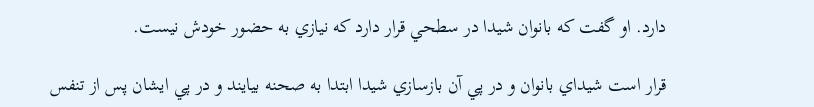دارد. او گفت كه بانوان شيدا در سطحي قرار دارد كه نيازي به حضور خودش نيست.

قرار است شيداي بانوان و در پي آن بازسازي شيدا ابتدا به صحنه بيايند و در پي ايشان پس از تنفس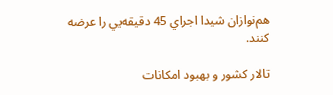هم‌نوازان شيدا اجراي 45 دقيقه‌يي را عرضه كنند.

تالار كشور و بهبود امكانات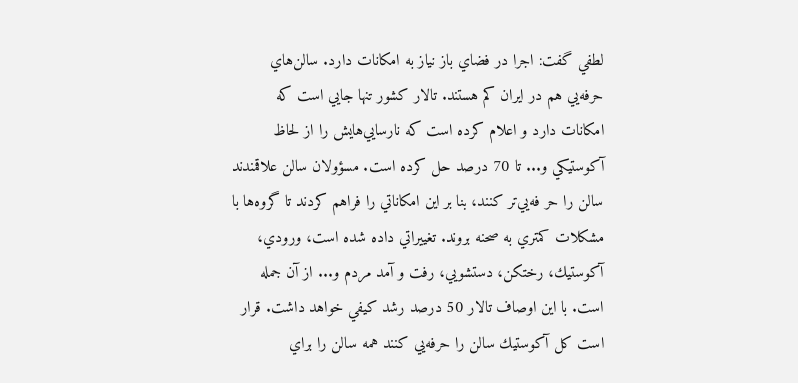لطفي گفت: اجرا در فضاي باز نياز به امكانات دارد. سالن‌هاي حرفه‌يي هم در ايران كم هستند. تالار كشور تنها جايي است كه امكانات دارد و اعلام كرده است كه نارسايي‌هايش را از لحاظ آكوستيكي و... تا 70 درصد حل كرده است. مسؤولان سالن علاقمندند سالن را حر فه‌يي‌تر كنند، بنا بر اين امكاناتي را فراهم كردند تا گروه‌ها با مشكلات كمتري به صحنه بروند. تغييراتي داده شده است، ورودي، آكوستيك، رختكن، دستشويي، رفت و آمد مردم و... از آن جمله است. با اين اوصاف تالار 50 درصد رشد كيفي خواهد داشت. قرار است كل آكوستيك سالن را حرفه‌يي كنند همه سالن را براي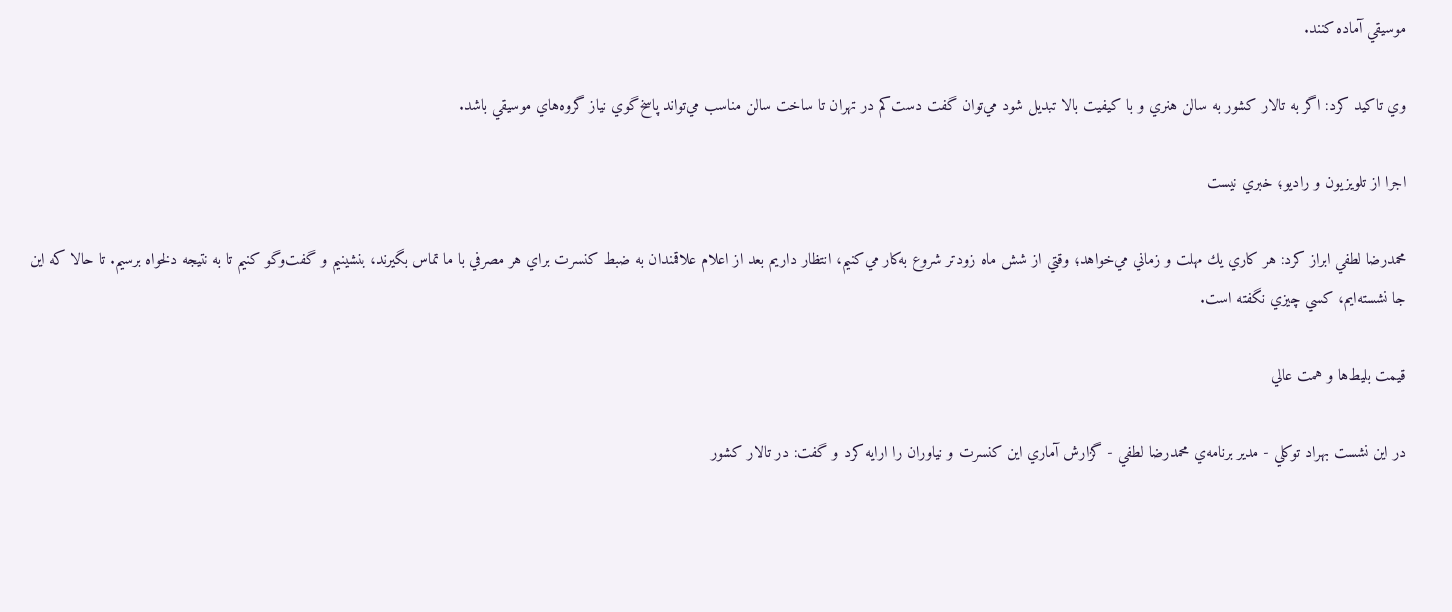موسيقي آماده كنند.

وي تاكيد كرد: اگر به تالار كشور به سالن هنري و با كيفيت بالا تبديل شود مي‌توان گفت دست‌كم در تهران تا ساخت سالن مناسب مي‌تواند پاسخ‌گوي نياز گروه‌هاي موسيقي باشد.

اجرا از تلويزيون و راديو؛ خبري نيست

محمدرضا لطفي ابراز كرد: هر كاري يك مهلت و زماني مي‌خواهد؛ وقتي از شش ماه زودتر شروع به‌كار مي‌كنيم، انتظار داريم بعد از اعلام علاقمندان به ضبط كنسرت براي هر مصرفي با ما تماس بگيرند، بنشينيم و گفت‌وگو كنيم تا به نتيجه دلخواه برسيم. تا حالا كه اين جا نشسته‌ايم، كسي چيزي نگفته است.

قيمت بليط‌ها و همت عالي

در اين نشست بهراد توكلي - مدير برنامه‌ي محمدرضا لطفي - گزارش آماري اين كنسرت و نياوران را ارايه كرد و گفت: در تالار كشور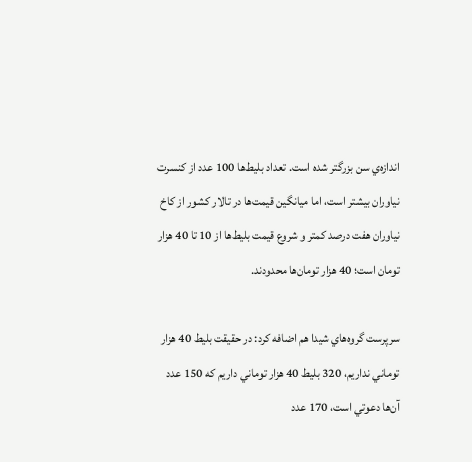اندازه‌ي سن بزرگتر شده است. تعداد بليط‌ها 100 عدد از كنسرت نياوران بيشتر است، اما ميانگين قيمت‌ها در تالار كشور از كاخ نياوران هفت درصد كمتر و شروع قيمت بليط‌ها از 10 تا 40 هزار تومان است؛ 40 هزار تومان‌ها محدودند.

سرپرست گروه‌هاي شيدا هم اضافه كرد: در حقيقت بليط 40 هزار توماني نداريم، 320 بليط 40 هزار توماني داريم كه 150 عدد آن‌ها دعوتي است، 170 عدد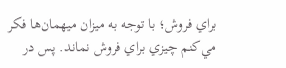براي فروش؛ با توجه به ميزان ميهمان‌ها فكر مي‌كنم چيزي براي فروش نماند. پس در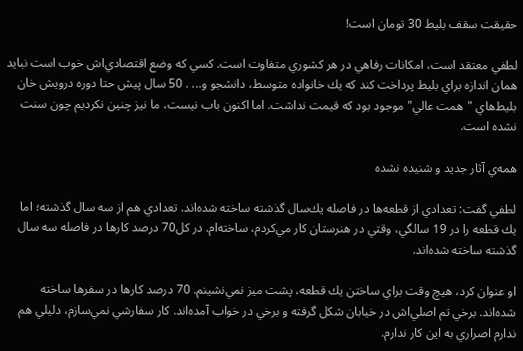حقيقت سقف بليط 30 تومان است!

لطفي معتقد است، امكانات رفاهي در هر كشوري متفاوت است. كسي كه وضع اقتصادي‌اش خوب است نبايد همان اندازه براي بليط پرداخت كند كه يك خانواده متوسط، دانشجو و... . 50 سال پيش حتا دوره درويش خان بليط‌هاي "همت عالي" موجود بود كه قيمت نداشت. اما اكنون باب نيست، ما نيز چنين نكرديم چون سنت نشده است.

همه‌ي آثار جديد و شنيده نشده

لطفي گفت: تعدادي از قطعه‌ها در فاصله يك‌سال گذشته ساخته شده‌اند. تعدادي هم از سه سال گذشته؛ اما يك قطعه را در 19 سالگي، وقتي در هنرستان كار مي‌كردم، ساخته‌ام. در كل70 درصد كارها در فاصله سه سال گذشته ساخته شده‌اند.

او عنوان كرد، هيچ وقت براي ساختن يك قطعه، پشت ميز نمي‌نشينم. 70 درصد كارها در سفرها ساخته شده‌اند. برخي تم اصلي‌اش در خيابان شكل گرفته و برخي در خواب آمده‌اند. كار سفارشي نمي‌سازم، دليلي هم ندارم اصراري به اين كار ندارم.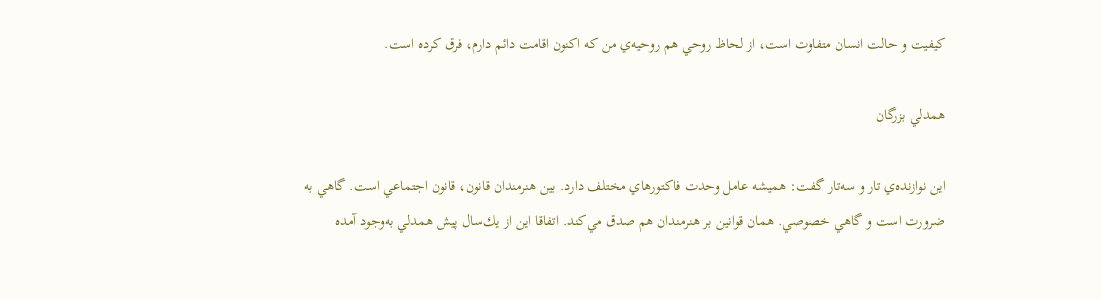كيفيت و حالت انسان متفاوت است، از لحاظ روحي هم روحيه‌ي من كه اكنون اقامت دائم دارم، فرق كرده است.

همدلي بزرگان

اين نوازنده‌ي تار و سه‌تار گفت: هميشه عامل وحدت فاكتورهاي مختلف دارد. بين هنرمندان قانون، قانون اجتماعي است. گاهي به ضرورت است و گاهي خصوصي. همان قوانين بر هنرمندان هم صدق مي‌كند. اتفاقا اين از يك‌سال پيش همدلي به‌وجود ‌آمده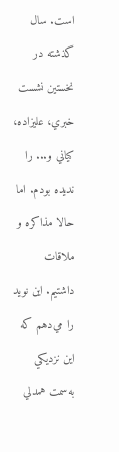است. سال گذشته در نخستين نشست خبري، عليزاده، كياني و... را نديده بودم. اما حالا مذاكره و ملاقات داشتيم. اين نويد را مي‌دهم كه اين نزديكي به‌سمت همدلي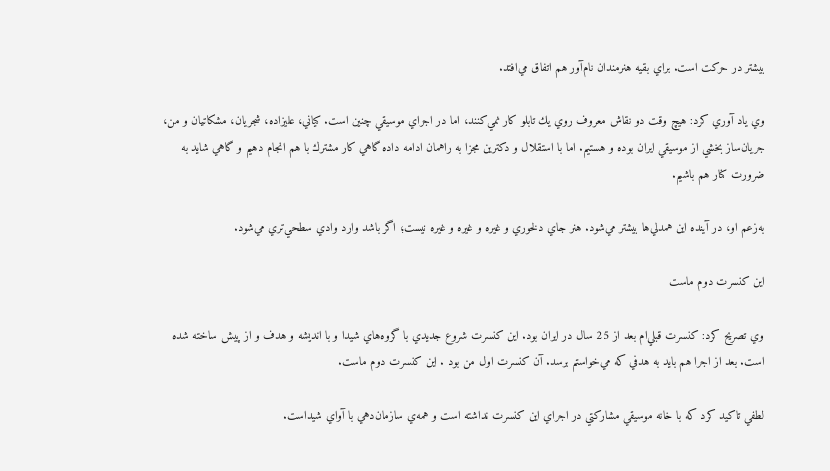بيشتر در حركت است. براي بقيه هنرمندان نام‌آور هم اتفاق مي‌افتد.

وي ياد آوري كرد: هيچ وقت دو نقاش معروف روي يك تابلو كار نمي‌كنند، اما در اجراي موسيقي چنين است. كياني، عليزاده، شجريان، مشكاتيان و من، جريان‌ساز بخشي از موسيقي ايران بوده و هستيم. اما با استقلال و دكترين مجزا به راهمان ادامه ‌داده گاهي كار مشترك با هم انجام دهيم و گاهي شايد به ضرورت كنار هم باشيم.

به‌زعم او، در آينده اين همدلي‌ها بيشتر مي‌شود. هنر جاي دلخوري و غيره و غيره و غيره نيست؛ اگر باشد وارد وادي سطحي‌تري مي‌شود.

اين كنسرت دوم ماست

وي تصريح كرد: كنسرت قبلي‌ام بعد از 25 سال در ايران بود. اين كنسرت شروع جديدي با گروه‌هاي شيدا و با انديشه و هدف و از پيش ساخته شده است. بعد از اجرا هم بايد به هدفي كه مي‌خواستم برسد. آن كنسرت اول من بود . اين كنسرت دوم ماست.

لطفي تاكيد كرد كه با خانه موسيقي مشاركتي در اجراي اين كنسرت نداشته است و همه‌ي سازمان‌دهي با آواي شيداست.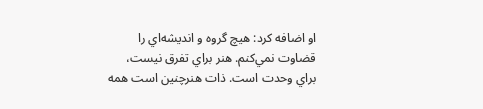او اضافه كرد: هيچ گروه و انديشه‌اي را قضاوت نمي‌كنم. هنر براي تفرق نيست، براي وحدت است. ذات هنرچنين است همه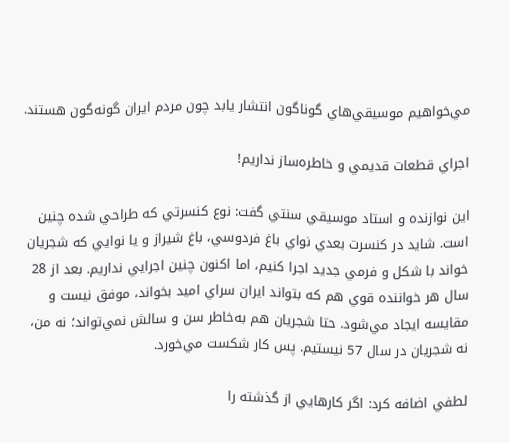مي‌خواهيم موسيقي‌هاي گوناگون انتشار يابد چون مردم ايران گونه‌گون هستند.

اجراي قطعات قديمي و خاطره‌ساز نداريم!

اين نوازنده و استاد موسيقي سنتي گفت: نوع كنسرتي كه طراحي شده چنين است. شايد در كنسرت بعدي نواي باغ فردوسي، باغ شيراز و يا نوايي كه شجريان خواند با شكل و فرمي جديد اجرا كنيم، اما اكنون چنين اجرايي نداريم. بعد از 28 سال هر خواننده قوي هم كه بتواند ايران سراي اميد بخواند، موفق نيست و مقايسه ايجاد مي‌شود. حتا شجريان هم به‌خاطر سن و سالش نمي‌تواند؛ نه من، نه شجريان در سال 57 نيستيم. پس كار شكست مي‌خورد.

لطفي اضافه كرد: اگر كارهايي از گذشته را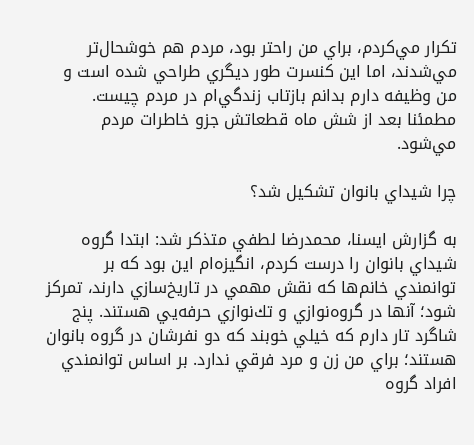تكرار مي‌كردم، براي من راحتر بود، مردم هم خوشحال‌تر مي‌شدند، اما اين كنسرت طور ديگري طراحي شده است و من وظيفه دارم بدانم بازتاب زندگي‌ام در مردم چيست. مطمئنا بعد از شش ماه قطعاتش جزو خاطرات مردم مي‌شود.

چرا شيداي بانوان تشكيل شد؟

به گزارش ايسنا، محمدرضا لطفي متذكر شد: ابتدا گروه شيداي بانوان را درست كردم، انگيزه‌ام اين بود كه بر توانمندي‌ خانم‌ها كه نقش مهمي در تاريخ‌سازي دارند، تمركز شود؛ آنها در گروه‌نوازي و تك‌نوازي حرفه‌يي هستند. پنج شاگرد تار دارم كه خيلي خوبند كه دو نفرشان در گروه بانوان‌ هستند؛ براي من زن و مرد فرقي ندارد. بر اساس توانمندي افراد گروه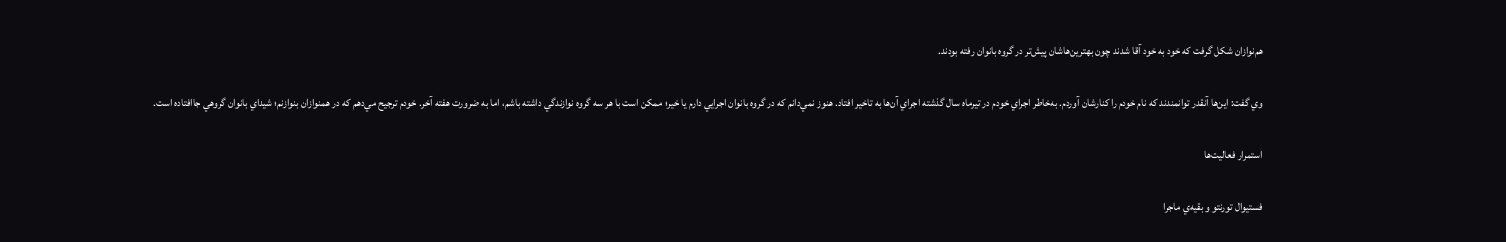هم‌نوازان شكل گرفت كه خود به خود آقا شدند چون بهترين‌هاشان پيش‌تر در گروه بانوان رفته بودند.

وي گفت: اين‌ها آنقدر توانمندند كه نام خودم را كنارشان آوردم. به‌خاطر اجراي خودم در تيرماه سال گذشته اجراي آن‌ها به تاخير افتاد. هنوز نمي‌دانم كه در گروه بانوان اجرايي دارم يا خير؛ ممكن است با هر سه گروه نوازندگي داشته باشم، اما به ضرورت هفته ‌آخر. خودم ترجيح مي‌دهم كه در همنوازان بنوازنم؛ شيداي بانوان گروهي جاافتاده است.

استمرار فعاليت‌ها

فستيوال تورنتو و بقيه‌ي ماجرا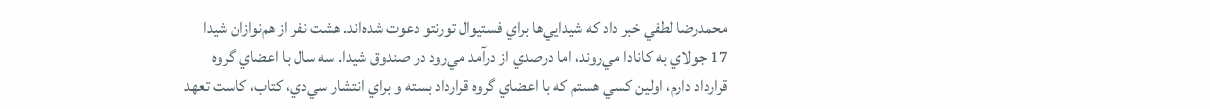محمدرضا لطفي خبر داد كه شيدايي‌ها براي فستيوال تورنتو دعوت شده‌اند. هشت نفر از هم‌نوازان شيدا 17 جولاي به كانادا مي‌روند، اما درصدي از درآمد مي‌رود در صندوق شيدا. سه سال با اعضاي گروه قرارداد دارم، اولين كسي‌ هستم كه با اعضاي گروه قرارداد بسته و براي انتشار سي‌دي، كتاب، كاست تعهد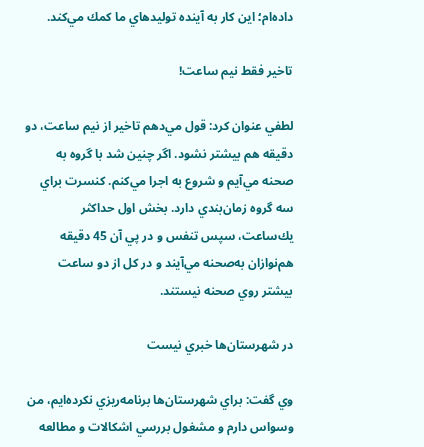داده‌ام؛ اين كار به آينده توليدهاي ما كمك مي‌كند.

تاخير فقط نيم ساعت!

لطفي عنوان كرد: قول مي‌دهم تاخير از نيم ساعت، دو دقيقه هم بيشتر نشود. اگر چنين شد با گروه به صحنه مي‌آيم و شروع به اجرا مي‌كنم. كنسرت‌ براي سه گروه زمان‌بندي دارد. بخش اول حداكثر يك‌ساعت، سپس تنفس و در پي‌ آن 45 دقيقه هم‌نوازان به‌صحنه مي‌آيند و در كل از دو ساعت بيشتر روي صحنه نيستند.

در شهرستان‌ها خبري نيست

وي گفت: براي شهرستان‌ها برنامه‌ريزي نكرده‌ايم، من وسواس دارم و مشغول بررسي اشكالات و مطالعه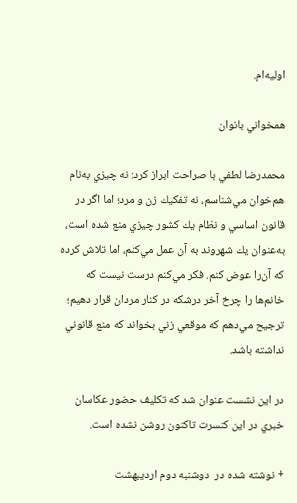اوليه‌ام.

همخواني بانوان

محمدرضا لطفي با صراحت ابراز كرد: نه چيزي به‌نام هم‌خوان مي‌شناسم، نه تفكيك زن و مرد؛ اما اگر در قانون اساسي و نظام يك كشور چيزي منع شده است، به‌عنوان يك شهروند به آن عمل مي‌كنم، اما تلاش كرده كه آن‌را عوض كنم. فكر مي‌كنم درست نيست كه خانم‌ها را چرخ آخر درشكه‌ در كنار مردان قرار دهيم؛ ترجيح مي‌دهم كه موقعي زني بخواند كه منع قانوني نداشته باشد.

در اين نشست عنوان شد كه تكليف حضور عكاسان خبري در اين كنسرت تاكنون روشن نشده است.

+ نوشته شده در  دوشنبه دوم اردیبهشت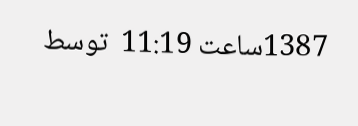1387ساعت 11:19  توسط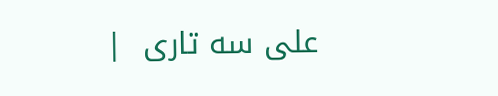علی سه تاری  |